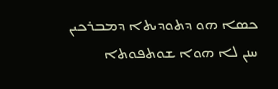ܟܣܐ ܗܘ ܕܬܘܕܝܬܐ ܕܡܒܪܟܝܢ ܚܢܢ ܠܐ ܗܘܐ ܫܘܬܦܘܬܐ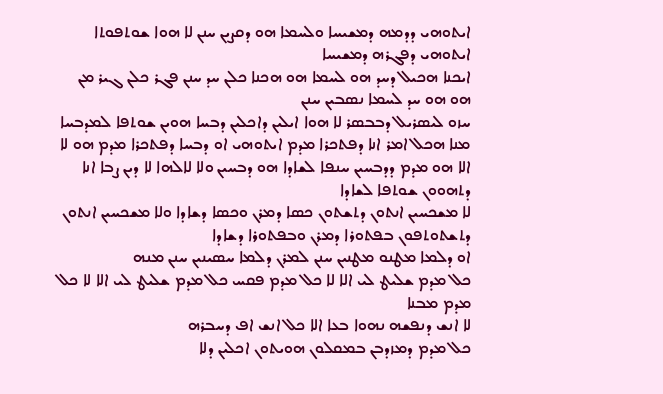ܐܝܬܘܗܝ ܕܕܡܗ ܕܡܫܝܚܐ ܘܠܚܡܐ ܗܘ ܕܩܨܝܢ ܚܢܢ ܠܐ ܗܘܐ ܫܘܬܦܘܬܐ ܐܝܬܘܗܝ ܕܦܓܪܗ ܕܡܫܝܚܐ
ܐܝܟܢܐ ܗܟܝܠ ܕܚܕ ܗܘ ܠܚܡܐ ܗܘ ܗܟܢܐ ܟܠܢ ܚܕ ܚܢܢ ܦܓܪ ܟܠܢ ܓܝܪ ܡܢ ܗܘ ܗܘ ܚܕ ܠܚܡܐ ܢܣܒܝܢ ܚܢܢ
ܚܙܘ ܠܝܣܪܝܠ ܕܒܒܣܪ ܠܐ ܗܘܐ ܐܝܠܝܢ ܕܐܟܠܝܢ ܕܒܚܐ ܗܘܝܢ ܫܘܬܦܐ ܠܡܕܒܚܐ
ܡܢܐ ܗܟܠ ܐܡܪ ܐܢܐ ܕܦܬܟܪܐ ܡܕܡ ܐܝܬܘܗܝ ܐܘ ܕܒܚܐ ܕܦܬܟܪܐ ܡܕܡ ܗܘ ܠܐ
ܐܠܐ ܗܘ ܡܕܡ ܕܕܒܚܝܢ ܚܢܦܐ ܠܫܐܕܐ ܗܘ ܕܒܚܝܢ ܘܠܐ ܠܐܠܗܐ ܠܐ ܕܝܢ ܨܒܐ ܐܢܐ ܕܬܗܘܘܢ ܫܘܬܦܐ ܠܫܐܕܐ
ܠܐ ܡܫܟܚܝܢ ܐܢܬܘܢ ܕܬܫܬܘܢ ܟܣܐ ܕܡܪܢ ܘܟܣܐ ܕܫܐܕܐ ܘܠܐ ܡܫܟܚܝܢ ܐܢܬܘܢ ܕܬܫܬܘܬܦܘܢ ܒܦܬܘܪܐ ܕܡܪܢ ܘܒܦܬܘܪܐ ܕܫܐܕܐ
ܐܘ ܕܠܡܐ ܡܛܢܘ ܡܛܢܝܢ ܚܢܢ ܠܡܪܢ ܕܠܡܐ ܚܣܝܢܝܢ ܚܢܢ ܡܢܗ
ܟܠ ܡܕܡ ܫܠܝܛ ܠܝ ܐܠܐ ܠܐ ܟܠ ܡܕܡ ܦܩܚ ܟܠ ܡܕܡ ܫܠܝܛ ܠܝ ܐܠܐ ܠܐ ܟܠ ܡܕܡ ܡܒܢܐ
ܠܐ ܐܢܫ ܕܢܦܫܗ ܢܗܘܐ ܒܥܐ ܐܠܐ ܟܠ ܐܢܫ ܐܦ ܕܚܒܪܗ
ܟܠ ܡܕܡ ܕܡܙܕܒܢ ܒܡܩܠܘܢ ܗܘܝܬܘܢ ܐܟܠܝܢ ܕܠܐ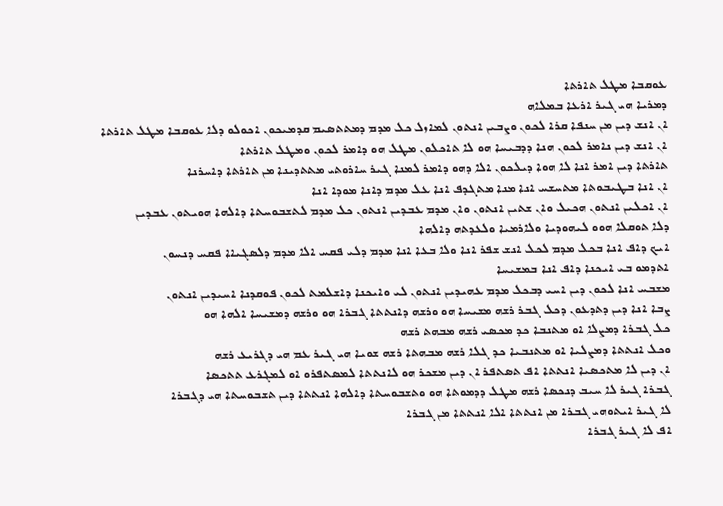ܥܘܩܒܐ ܡܛܠ ܬܐܪܬܐ
ܕܡܪܝܐ ܗܝ ܓܝܪ ܐܪܥܐ ܒܡܠܐܗ
ܐܢ ܐܢܫ ܕܝܢ ܡܢ ܚܢܦܐ ܩܪܐ ܠܟܘܢ ܘܨܒܝܢ ܐܢܬܘܢ ܠܡܐܙܠ ܟܠ ܡܕܡ ܕܡܬܬܣܝܡ ܩܕܡܝܟܘܢ ܐܟܘܠܘ ܕܠܐ ܥܘܩܒܐ ܡܛܠ ܬܐܪܬܐ
ܐܢ ܐܢܫ ܕܝܢ ܢܐܡܪ ܠܟܘܢ ܗܢܐ ܕܕܒܝܚܐ ܗܘ ܠܐ ܬܐܟܠܘܢ ܡܛܠ ܗܘ ܕܐܡܪ ܠܟܘܢ ܘܡܛܠ ܬܐܪܬܐ
ܬܐܪܬܐ ܕܝܢ ܐܡܪ ܐܢܐ ܠܐ ܗܘܐ ܕܝܠܟܘܢ ܐܠܐ ܕܗܘ ܕܐܡܪ ܠܡܢܐ ܓܝܪ ܚܐܪܘܬܝ ܡܬܬܕܝܢܐ ܡܢ ܬܐܪܬܐ ܕܐܚܪܢܐ
ܐܢ ܐܢܐ ܒܛܝܒܘܬܐ ܡܬܚܫܚ ܐܢܐ ܡܢܐ ܡܬܓܕܦ ܐܢܐ ܥܠ ܡܕܡ ܕܐܢܐ ܡܘܕܐ ܐܢܐ
ܐܢ ܐܟܠܝܢ ܐܢܬܘܢ ܗܟܝܠ ܘܐܢ ܫܬܝܢ ܐܢܬܘܢ ܘܐܢ ܡܕܡ ܥܒܕܝܢ ܐܢܬܘܢ ܟܠ ܡܕܡ ܠܬܫܒܘܚܬܐ ܕܐܠܗܐ ܗܘܝܬܘܢ ܥܒܕܝܢ
ܕܠܐ ܬܘܩܠܐ ܗܘܘ ܠܝܗܘܕܝܐ ܘܠܐܪܡܝܐ ܘܠܥܕܬܗ ܕܐܠܗܐ
ܐܝܟ ܕܐܦ ܐܢܐ ܒܟܠ ܡܕܡ ܠܟܠ ܐܢܫ ܫܦܪ ܐܢܐ ܘܠܐ ܒܥܐ ܐܢܐ ܡܕܡ ܕܠܝ ܦܩܚ ܐܠܐ ܡܕܡ ܕܠܣܓܝܐܐ ܦܩܚ ܕܢܚܘܢ
ܐܬܕܡܘ ܒܝ ܐܝܟܢܐ ܕܐܦ ܐܢܐ ܒܡܫܝܚܐ
ܡܫܒܚ ܐܢܐ ܠܟܘܢ ܕܝܢ ܐܚܝ ܕܒܟܠ ܡܕܡ ܥܗܝܕܝܢ ܐܢܬܘܢ ܠܝ ܘܐܝܟܢܐ ܕܐܫܠܡܬ ܠܟܘܢ ܦܘܩܕܢܐ ܐܚܝܕܝܢ ܐܢܬܘܢ
ܨܒܐ ܐܢܐ ܕܝܢ ܕܬܕܥܘܢ ܕܟܠ ܓܒܪ ܪܫܗ ܡܫܝܚܐ ܗܘ ܘܪܫܗ ܕܐܢܬܬܐ ܓܒܪܐ ܗܘ ܘܪܫܗ ܕܡܫܝܚܐ ܐܠܗܐ ܗܘ
ܟܠ ܓܒܪܐ ܕܡܨܠܐ ܐܘ ܡܬܢܒܐ ܟܕ ܡܟܣܝ ܪܫܗ ܡܒܗܬ ܪܫܗ
ܘܟܠ ܐܢܬܬܐ ܕܡܨܠܝܐ ܐܘ ܡܬܢܒܝܐ ܟܕ ܓܠܐ ܪܫܗ ܡܒܗܬܐ ܪܫܗ ܫܘܝܐ ܗܝ ܓܝܪ ܥܡ ܗܝ ܕܓܪܝܥ ܪܫܗ
ܐܢ ܕܝܢ ܠܐ ܡܬܟܣܝܐ ܐܢܬܬܐ ܐܦ ܬܣܬܦܪ ܐܢ ܕܝܢ ܡܫܟܪ ܗܘ ܠܐܢܬܬܐ ܠܡܣܬܦܪܘ ܐܘ ܠܡܓܪܥ ܬܬܟܣܐ
ܓܒܪܐ ܓܝܪ ܠܐ ܚܝܒ ܕܢܟܣܐ ܪܫܗ ܡܛܠ ܕܕܡܘܬܐ ܗܘ ܘܬܫܒܘܚܬܐ ܕܐܠܗܐ ܐܢܬܬܐ ܕܝܢ ܬܫܒܘܚܬܐ ܗܝ ܕܓܒܪܐ
ܠܐ ܓܝܪ ܐܝܬܘܗܝ ܓܒܪܐ ܡܢ ܐܢܬܬܐ ܐܠܐ ܐܢܬܬܐ ܡܢ ܓܒܪܐ
ܐܦ ܠܐ ܓܝܪ ܓܒܪܐ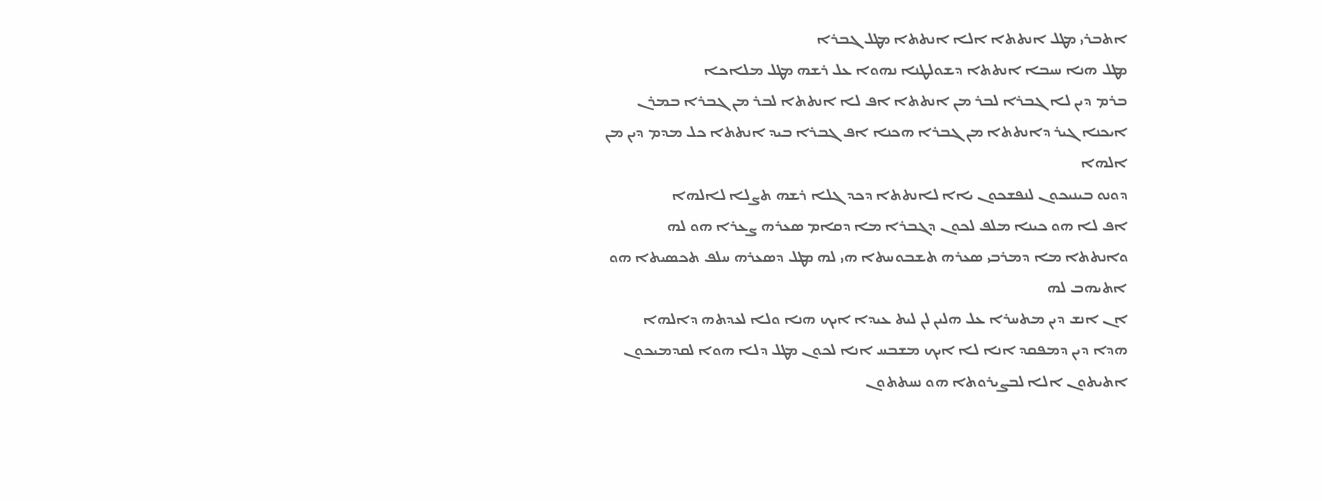ܐܬܒܪܝ ܡܛܠ ܐܢܬܬܐ ܐܠܐ ܐܢܬܬܐ ܡܛܠ ܓܒܪܐ
ܡܛܠ ܗܢܐ ܚܝܒܐ ܐܢܬܬܐ ܕܫܘܠܛܢܐ ܢܗܘܐ ܥܠ ܪܫܗ ܡܛܠ ܡܠܐܟܐ
ܒܪܡ ܕܝܢ ܠܐ ܓܒܪܐ ܠܒܪ ܡܢ ܐܢܬܬܐ ܐܦ ܠܐ ܐܢܬܬܐ ܠܒܪ ܡܢ ܓܒܪܐ ܒܡܪܢ
ܐܝܟܢܐ ܓܝܪ ܕܐܢܬܬܐ ܡܢ ܓܒܪܐ ܗܟܢܐ ܐܦ ܓܒܪܐ ܒܝܕ ܐܢܬܬܐ ܟܠ ܡܕܡ ܕܝܢ ܡܢ ܐܠܗܐ
ܕܘܢܘ ܒܝܢܝܟܘܢ ܠܢܦܫܟܘܢ ܝܐܐ ܠܐܢܬܬܐ ܕܟܕ ܓܠܐ ܪܫܗ ܬܨܠܐ ܠܐܠܗܐ
ܐܦ ܠܐ ܗܘ ܟܝܢܐ ܡܠܦ ܠܟܘܢ ܕܓܒܪܐ ܡܐ ܕܩܐܡ ܣܥܪܗ ܨܥܪܐ ܗܘ ܠܗ
ܘܐܢܬܬܐ ܡܐ ܕܡܪܒܝ ܣܥܪܗ ܬܫܒܘܚܬܐ ܗܝ ܠܗ ܡܛܠ ܕܣܥܪܗ ܚܠܦ ܬܟܣܝܬܐ ܗܘ ܐܬܝܗܒ ܠܗ
ܐܢ ܐܢܫ ܕܝܢ ܡܬܚܪܐ ܥܠ ܗܠܝܢ ܠܢ ܠܝܬ ܥܝܕܐ ܐܝܟ ܗܢܐ ܘܠܐ ܠܥܕܬܗ ܕܐܠܗܐ
ܗܕܐ ܕܝܢ ܕܡܦܩܕ ܐܢܐ ܠܐ ܐܝܟ ܡܫܒܚ ܐܢܐ ܠܟܘܢ ܡܛܠ ܕܠܐ ܗܘܐ ܠܩܕܡܝܟܘܢ ܐܬܝܬܘܢ ܐܠܐ ܠܒܨܝܪܘܬܐ ܗܘ ܢܚܬܬܘܢ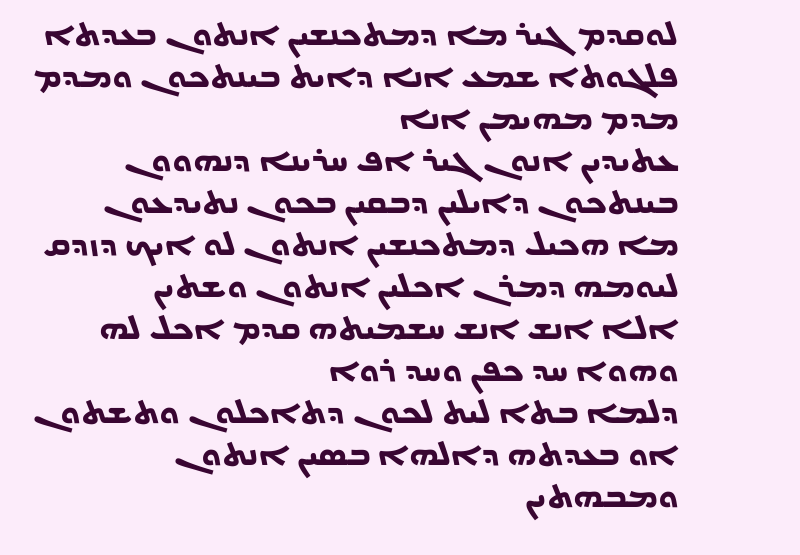ܠܘܩܕܡ ܓܝܪ ܡܐ ܕܡܬܟܢܫܝܢ ܐܢܬܘܢ ܒܥܕܬܐ ܦܠܓܘܬܐ ܫܡܥ ܐܢܐ ܕܐܝܬ ܒܝܢܬܟܘܢ ܘܡܕܡ ܡܕܡ ܡܗܝܡܢ ܐܢܐ
ܥܬܝܕܝܢ ܐܢܘܢ ܓܝܪ ܐܦ ܚܪܝܢܐ ܕܢܗܘܘܢ ܒܝܢܬܟܘܢ ܕܐܝܠܝܢ ܕܒܩܝܢ ܒܟܘܢ ܢܬܝܕܥܘܢ
ܡܐ ܗܟܝܠ ܕܡܬܟܢܫܝܢ ܐܢܬܘܢ ܠܘ ܐܝܟ ܕܙܕܩ ܠܝܘܡܗ ܕܡܪܢ ܐܟܠܝܢ ܐܢܬܘܢ ܘܫܬܝܢ
ܐܠܐ ܐܢܫ ܐܢܫ ܚܫܡܝܬܗ ܩܕܡ ܐܟܠ ܠܗ ܘܗܘܐ ܚܕ ܟܦܢ ܘܚܕ ܪܘܐ
ܕܠܡܐ ܒܬܐ ܠܝܬ ܠܟܘܢ ܕܬܐܟܠܘܢ ܘܬܫܬܘܢ ܐܘ ܒܥܕܬܗ ܕܐܠܗܐ ܒܣܝܢ ܐܢܬܘܢ ܘܡܒܗܬܝܢ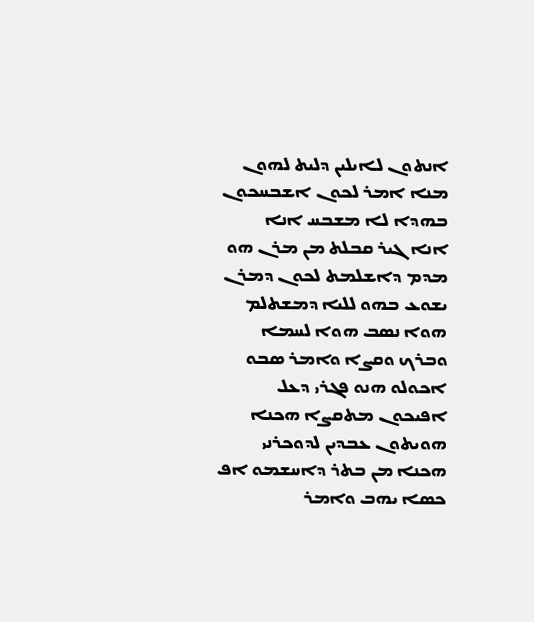ܐܢܬܘܢ ܠܐܝܠܝܢ ܕܠܝܬ ܠܗܘܢ ܡܢܐ ܐܡܪ ܠܟܘܢ ܐܫܒܚܟܘܢ ܒܗܕܐ ܠܐ ܡܫܒܚ ܐܢܐ
ܐܢܐ ܓܝܪ ܩܒܠܬ ܡܢ ܡܪܢ ܗܘ ܡܕܡ ܕܐܫܠܡܬ ܠܟܘܢ ܕܡܪܢ ܝܫܘܥ ܒܗܘ ܠܠܝܐ ܕܡܫܬܠܡ ܗܘܐ ܢܣܒ ܗܘܐ ܠܚܡܐ
ܘܒܪܟ ܘܩܨܐ ܘܐܡܪ ܣܒܘ ܐܟܘܠܘ ܗܢܘ ܦܓܪܝ ܕܥܠ ܐܦܝܟܘܢ ܡܬܩܨܐ ܗܟܢܐ ܗܘܝܬܘܢ ܥܒܕܝܢ ܠܕܘܟܪܢܝ
ܗܟܢܐ ܡܢ ܒܬܪ ܕܐܚܫܡܘ ܐܦ ܟܣܐ ܝܗܒ ܘܐܡܪ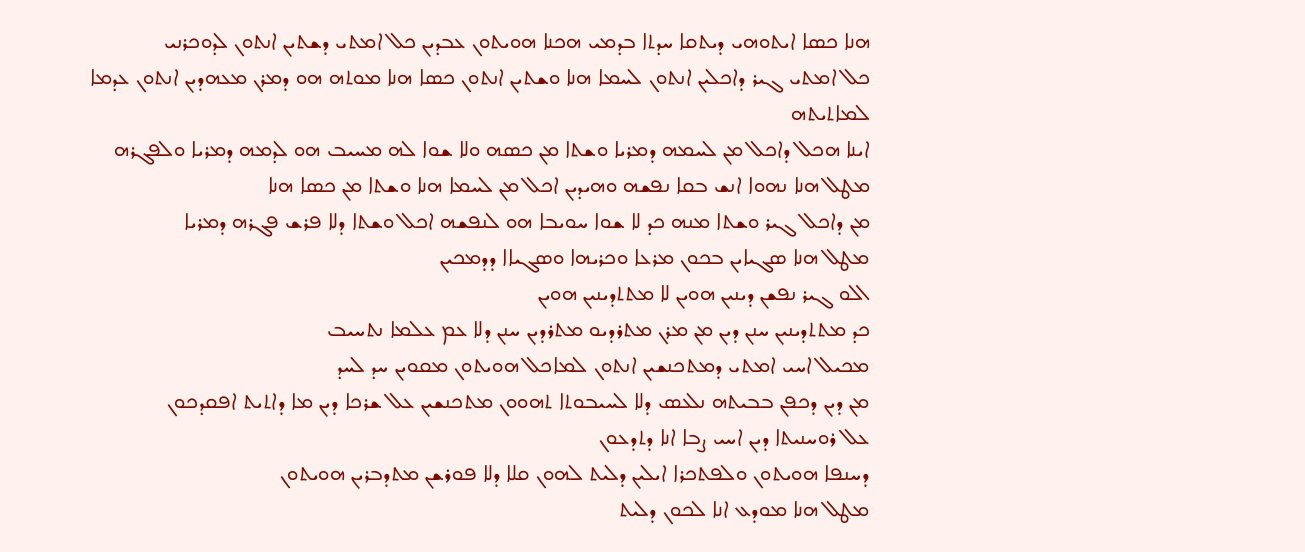ܗܢܐ ܟܣܐ ܐܝܬܘܗܝ ܕܝܬܩܐ ܚܕܬܐ ܒܕܡܝ ܗܟܢܐ ܗܘܝܬܘܢ ܥܒܕܝܢ ܟܠ ܐܡܬܝ ܕܫܬܝܢ ܐܢܬܘܢ ܠܕܘܟܪܢܝ
ܟܠ ܐܡܬܝ ܓܝܪ ܕܐܟܠܝܢ ܐܢܬܘܢ ܠܚܡܐ ܗܢܐ ܘܫܬܝܢ ܐܢܬܘܢ ܟܣܐ ܗܢܐ ܡܘܬܗ ܗܘ ܕܡܪܢ ܡܥܗܕܝܢ ܐܢܬܘܢ ܥܕܡܐ ܠܡܐܬܝܬܗ
ܐܝܢܐ ܗܟܠ ܕܐܟܠ ܡܢ ܠܚܡܗ ܕܡܪܝܐ ܘܫܬܐ ܡܢ ܟܣܗ ܘܠܐ ܫܘܐ ܠܗ ܡܚܝܒ ܗܘ ܠܕܡܗ ܕܡܪܝܐ ܘܠܦܓܪܗ
ܡܛܠ ܗܢܐ ܢܗܘܐ ܐܢܫ ܒܩܐ ܢܦܫܗ ܘܗܝܕܝܢ ܐܟܠ ܡܢ ܠܚܡܐ ܗܢܐ ܘܫܬܐ ܡܢ ܟܣܐ ܗܢܐ
ܡܢ ܕܐܟܠ ܓܝܪ ܘܫܬܐ ܡܢܗ ܟܕ ܠܐ ܫܘܐ ܚܘܝܒܐ ܗܘ ܠܢܦܫܗ ܐܟܠ ܘܫܬܐ ܕܠܐ ܦܪܫ ܦܓܪܗ ܕܡܪܝܐ
ܡܛܠ ܗܢܐ ܣܓܝܐܝܢ ܒܟܘܢ ܡܪܥܐ ܘܟܪܝܗܐ ܘܣܓܝܐܐ ܕܕܡܟܝܢ
ܐܠܘ ܓܝܪ ܢܦܫܢ ܕܝܢܝܢ ܗܘܝܢ ܠܐ ܡܬܬܕܝܢܝܢ ܗܘܝܢ
ܟܕ ܡܬܬܕܝܢܝܢ ܚܢܢ ܕܝܢ ܡܢ ܡܪܢ ܡܬܪܕܝܘ ܡܬܪܕܝܢ ܚܢܢ ܕܠܐ ܥܡ ܥܠܡܐ ܢܬܚܝܒ
ܡܟܝܠ ܐܚܝ ܐܡܬܝ ܕܡܬܟܢܫܝܢ ܐܢܬܘܢ ܠܡܐܟܠ ܗܘܝܬܘܢ ܡܩܘܝܢ ܚܕ ܠܚܕ
ܡܢ ܕܝܢ ܕܟܦܢ ܒܒܝܬܗ ܢܠܥܣ ܕܠܐ ܠܚܝܒܘܬܐ ܬܗܘܘܢ ܡܬܟܢܫܝܢ ܥܠ ܫܪܟܐ ܕܝܢ ܡܐ ܕܐܬܝܬ ܐܦܩܕܟܘܢ
ܥܠ ܪܘܚܢܝܬܐ ܕܝܢ ܐܚܝ ܨܒܐ ܐܢܐ ܕܬܕܥܘܢ
ܕܚܢܦܐ ܗܘܝܬܘܢ ܘܠܦܬܟܪܐ ܐܝܠܝܢ ܕܠܝܬ ܠܗܘܢ ܩܠܐ ܕܠܐ ܦܘܪܫܢ ܡܬܕܒܪܝܢ ܗܘܝܬܘܢ
ܡܛܠ ܗܢܐ ܡܘܕܥ ܐܢܐ ܠܟܘܢ ܕܠܝܬ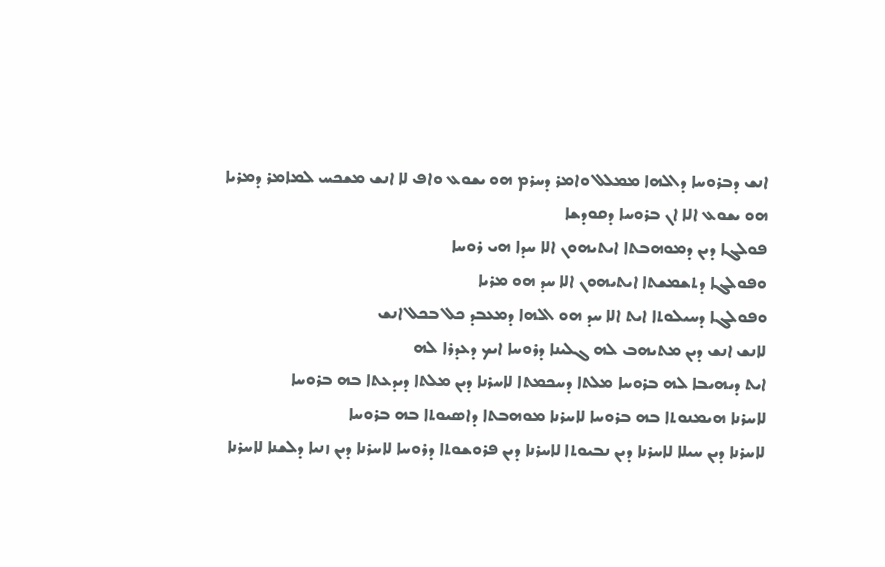ܐܢܫ ܕܒܪܘܚܐ ܕܐܠܗܐ ܡܡܠܠ ܘܐܡܪ ܕܚܪܡ ܗܘ ܝܫܘܥ ܘܐܦ ܠܐ ܐܢܫ ܡܫܟܚ ܠܡܐܡܪ ܕܡܪܝܐ ܗܘ ܝܫܘܥ ܐܠܐ ܐܢ ܒܪܘܚܐ ܕܩܘܕܫܐ
ܦܘܠܓܐ ܕܝܢ ܕܡܘܗܒܬܐ ܐܝܬܝܗܘܢ ܐܠܐ ܚܕܐ ܗܝ ܪܘܚܐ
ܘܦܘܠܓܐ ܕܬܫܡܫܬܐ ܐܝܬܝܗܘܢ ܐܠܐ ܚܕ ܗܘ ܡܪܝܐ
ܘܦܘܠܓܐ ܕܚܝܠܘܬܐ ܐܝܬ ܐܠܐ ܚܕ ܗܘ ܐܠܗܐ ܕܡܥܒܕ ܟܠ ܒܟܠ ܐܢܫ
ܠܐܢܫ ܐܢܫ ܕܝܢ ܡܬܝܗܒ ܠܗ ܓܠܝܢܐ ܕܪܘܚܐ ܐܝܟ ܕܥܕܪܐ ܠܗ
ܐܝܬ ܕܝܗܝܒܐ ܠܗ ܒܪܘܚܐ ܡܠܬܐ ܕܚܟܡܬܐ ܠܐܚܪܢܐ ܕܝܢ ܡܠܬܐ ܕܝܕܥܬܐ ܒܗ ܒܪܘܚܐ
ܠܐܚܪܢܐ ܗܝܡܢܘܬܐ ܒܗ ܒܪܘܚܐ ܠܐܚܪܢܐ ܡܘܗܒܬܐ ܕܐܣܝܘܬܐ ܒܗ ܒܪܘܚܐ
ܠܐܚܪܢܐ ܕܝܢ ܚܝܠܐ ܠܐܚܪܢܐ ܕܝܢ ܢܒܝܘܬܐ ܠܐܚܪܢܐ ܕܝܢ ܦܪܘܫܘܬܐ ܕܪܘܚܐ ܠܐܚܪܢܐ ܕܝܢ ܙܢܝܐ ܕܠܫܢܐ ܠܐܚܪܢܐ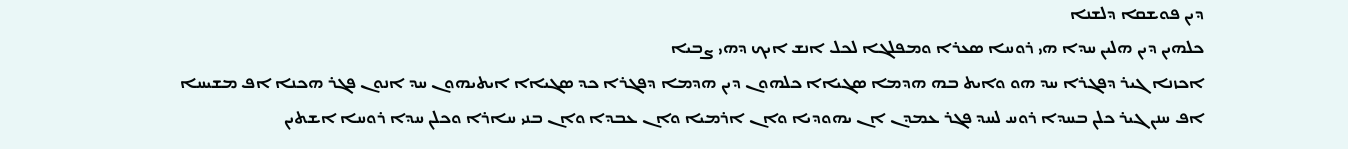ܕܝܢ ܦܘܫܩܐ ܕܠܫܢܐ
ܟܠܗܝܢ ܕܝܢ ܗܠܝܢ ܚܕܐ ܗܝ ܪܘܚܐ ܣܥܪܐ ܘܡܦܠܓܐ ܠܟܠ ܐܢܫ ܐܝܟ ܕܗܝ ܨܒܝܐ
ܐܟܙܢܐ ܓܝܪ ܕܦܓܪܐ ܚܕ ܗܘ ܘܐܝܬ ܒܗ ܗܕܡܐ ܣܓܝܐܐ ܟܠܗܘܢ ܕܝܢ ܗܕܡܐ ܕܦܓܪܐ ܟܕ ܣܓܝܐܐ ܐܝܬܝܗܘܢ ܚܕ ܐܢܘܢ ܦܓܪ ܗܟܢܐ ܐܦ ܡܫܝܚܐ
ܐܦ ܚܢܢ ܓܝܪ ܟܠܢ ܒܚܕܐ ܪܘܚ ܠܚܕ ܦܓܪ ܥܡܕܢ ܐܢ ܝܗܘܕܝܐ ܘܐܢ ܐܪܡܝܐ ܘܐܢ ܥܒܕܐ ܘܐܢ ܒܢܝ ܚܐܪܐ ܘܟܠܢ ܚܕܐ ܪܘܚܐ ܐܫܬܝܢ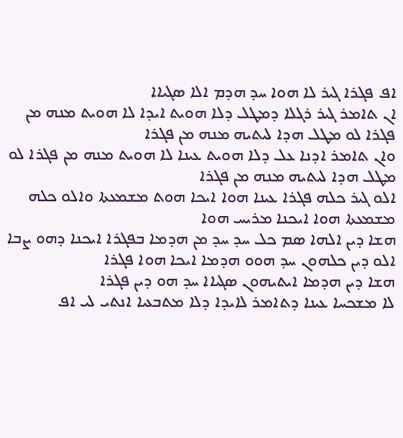ܐܦ ܦܓܪܐ ܓܝܪ ܠܐ ܗܘܐ ܚܕ ܗܕܡ ܐܠܐ ܣܓܝܐܐ
ܐܢ ܬܐܡܪ ܓܝܪ ܪܓܠܐ ܕܡܛܠ ܕܠܐ ܗܘܝܬ ܐܝܕܐ ܠܐ ܗܘܝܬ ܡܢܗ ܡܢ ܦܓܪܐ ܠܘ ܡܛܠ ܗܕܐ ܠܝܬܝܗ ܡܢܗ ܡܢ ܦܓܪܐ
ܘܐܢ ܬܐܡܪ ܐܕܢܐ ܥܠ ܕܠܐ ܗܘܝܬ ܥܝܢܐ ܠܐ ܗܘܝܬ ܡܢܗ ܡܢ ܦܓܪܐ ܠܘ ܡܛܠ ܗܕܐ ܠܝܬܝܗ ܡܢܗ ܡܢ ܦܓܪܐ
ܐܠܘ ܓܝܪ ܟܠܗ ܦܓܪܐ ܥܝܢܐ ܗܘܐ ܐܝܟܐ ܗܘܬ ܡܫܡܥܬܐ ܘܐܠܘ ܟܠܗ ܡܫܡܥܬܐ ܗܘܐ ܐܝܟܢܐ ܡܪܝܚ ܗܘܐ
ܗܫܐ ܕܝܢ ܐܠܗܐ ܣܡ ܟܠ ܚܕ ܚܕ ܡܢ ܗܕܡܐ ܒܦܓܪܐ ܐܝܟܢܐ ܕܗܘ ܨܒܐ
ܐܠܘ ܕܝܢ ܟܠܗܘܢ ܚܕ ܗܘܘ ܗܕܡܐ ܐܝܟܐ ܗܘܐ ܦܓܪܐ
ܗܫܐ ܕܝܢ ܗܕܡܐ ܐܝܬܝܗܘܢ ܣܓܝܐܐ ܚܕ ܗܘ ܕܝܢ ܦܓܪܐ
ܠܐ ܡܫܟܚܐ ܥܝܢܐ ܕܬܐܡܪ ܠܐܝܕܐ ܕܠܐ ܡܬܒܥܝܐ ܐܢܬܝ ܠܝ ܐܦ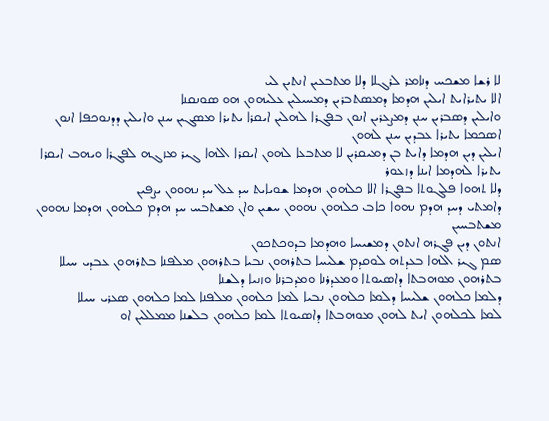ܠܐ ܪܫܐ ܡܫܟܚ ܕܢܐܡܪ ܠܪܓܠܐ ܕܠܐ ܡܬܒܥܝܢ ܐܢܬܝܢ ܠܝ
ܐܠܐ ܝܬܝܪܐܝܬ ܐܝܠܝܢ ܗܕܡܐ ܕܡܣܬܒܪܝܢ ܕܡܚܝܠܝܢ ܥܠܝܗܘܢ ܗܘ ܣܘܢܩܢܐ
ܘܐܝܠܝܢ ܕܣܒܪܝܢ ܚܢܢ ܕܡܨܥܪܝܢ ܐܢܘܢ ܒܦܓܪܐ ܠܗܠܝܢ ܐܝܩܪܐ ܝܬܝܪܐ ܡܣܓܝܢ ܚܢܢ ܘܐܝܠܝܢ ܕܕܢܘܟܦܐ ܐܢܘܢ ܐܣܟܡܐ ܝܬܝܪܐ ܥܒܕܝܢ ܚܢܢ ܠܗܘܢ
ܐܝܠܝܢ ܕܝܢ ܗܕܡܐ ܕܐܝܬ ܒܢ ܕܡܝܩܪܝܢ ܠܐ ܡܬܒܥܐ ܠܗܘܢ ܐܝܩܪܐ ܐܠܗܐ ܓܝܪ ܡܙܓܗ ܠܦܓܪܐ ܘܝܗܒ ܐܝܩܪܐ ܝܬܝܪܐ ܠܗܕܡܐ ܐܝܢܐ ܕܙܥܘܪ
ܕܠܐ ܬܗܘܐ ܦܠܓܘܬܐ ܒܦܓܪܐ ܐܠܐ ܟܠܗܘܢ ܗܕܡܐ ܫܘܝܐܝܬ ܚܕ ܥܠ ܚܕ ܢܗܘܘܢ ܝܨܦܝܢ
ܕܐܡܬܝ ܕܚܕ ܗܕܡ ܢܗܘܐ ܟܐܒ ܟܠܗܘܢ ܢܗܘܘܢ ܚܫܝܢ ܘܐܢ ܡܫܬܒܚ ܚܕ ܗܕܡ ܟܠܗܘܢ ܗܕܡܐ ܢܗܘܘܢ ܡܫܬܒܚܝܢ
ܐܢܬܘܢ ܕܝܢ ܦܓܪܗ ܐܢܬܘܢ ܕܡܫܝܚܐ ܘܗܕܡܐ ܒܕܘܟܬܟܘܢ
ܣܡ ܓܝܪ ܐܠܗܐ ܒܥܕܬܗ ܠܘܩܕܡ ܫܠܝܚܐ ܒܬܪܗܘܢ ܢܒܝܐ ܒܬܪܗܘܢ ܡܠܦܢܐ ܒܬܪܗܘܢ ܥܒܕܝ ܚܝܠܐ ܒܬܪܗܘܢ ܡܘܗܒܬܐ ܕܐܣܝܘܬܐ ܘܡܥܕܪܢܐ ܘܡܕܒܪܢܐ ܘܙܢܝܐ ܕܠܫܢܐ
ܕܠܡܐ ܟܠܗܘܢ ܫܠܝܚܐ ܕܠܡܐ ܟܠܗܘܢ ܢܒܝܐ ܠܡܐ ܟܠܗܘܢ ܡܠܦܢܐ ܠܡܐ ܟܠܗܘܢ ܣܥܪܝ ܚܝܠܐ
ܠܡܐ ܠܟܠܗܘܢ ܐܝܬ ܠܗܘܢ ܡܘܗܒܬܐ ܕܐܣܝܘܬܐ ܠܡܐ ܟܠܗܘܢ ܒܠܫܢܐ ܡܡܠܠܝܢ ܐܘ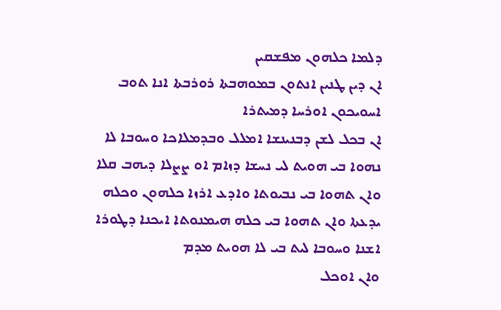ܕܠܡܐ ܟܠܗܘܢ ܡܦܫܩܝܢ
ܐܢ ܕܝܢ ܛܢܝܢ ܐܢܬܘܢ ܒܡܘܗܒܬܐ ܪܘܪܒܬܐ ܐܢܐ ܬܘܒ ܐܚܘܝܟܘܢ ܐܘܪܚܐ ܕܡܝܬܪܐ
ܐܢ ܒܟܠ ܠܫܢ ܕܒܢܝܢܫܐ ܐܡܠܠ ܘܒܕܡܠܐܟܐ ܘܚܘܒܐ ܠܐ ܢܗܘܐ ܒܝ ܗܘܝܬ ܠܝ ܢܚܫܐ ܕܙܐܡ ܐܘ ܨܨܠܐ ܕܝܗܒ ܩܠܐ
ܘܐܢ ܬܗܘܐ ܒܝ ܢܒܝܘܬܐ ܘܐܕܥ ܐܪܙܐ ܟܠܗܘܢ ܘܟܠܗ ܝܕܥܬܐ ܘܐܢ ܬܗܘܐ ܒܝ ܟܠܗ ܗܝܡܢܘܬܐ ܐܝܟܢܐ ܕܛܘܪܐ ܐܫܢܐ ܘܚܘܒܐ ܠܝܬ ܒܝ ܠܐ ܗܘܝܬ ܡܕܡ
ܘܐܢ ܐܘܟܠ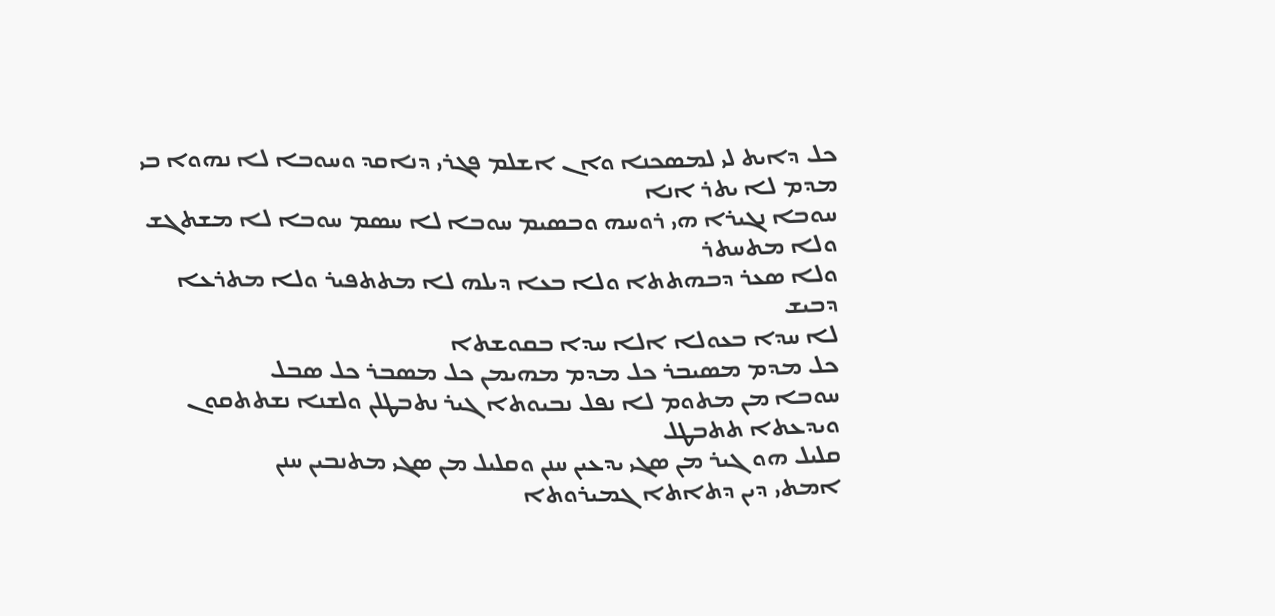ܟܠ ܕܐܝܬ ܠܝ ܠܡܣܟܢܐ ܘܐܢ ܐܫܠܡ ܦܓܪܝ ܕܢܐܩܕ ܘܚܘܒܐ ܠܐ ܢܗܘܐ ܒܝ ܡܕܡ ܠܐ ܝܬܪ ܐܢܐ
ܚܘܒܐ ܢܓܝܪܐ ܗܝ ܪܘܚܗ ܘܒܣܝܡ ܚܘܒܐ ܠܐ ܚܣܡ ܚܘܒܐ ܠܐ ܡܫܬܓܫ ܘܠܐ ܡܬܚܬܪ
ܘܠܐ ܣܥܪ ܕܒܗܬܬܐ ܘܠܐ ܒܥܐ ܕܝܠܗ ܠܐ ܡܬܬܦܝܪ ܘܠܐ ܡܬܪܥܐ ܕܒܝܫ
ܠܐ ܚܕܐ ܒܥܘܠܐ ܐܠܐ ܚܕܐ ܒܩܘܫܬܐ
ܟܠ ܡܕܡ ܡܣܝܒܪ ܟܠ ܡܕܡ ܡܗܝܡܢ ܟܠ ܡܣܒܪ ܟܠ ܣܒܠ
ܚܘܒܐ ܡܢ ܡܬܘܡ ܠܐ ܢܦܠ ܢܒܝܘܬܐ ܓܝܪ ܢܬܒܛܠܢ ܘܠܫܢܐ ܢܫܬܬܩܘܢ ܘܝܕܥܬܐ ܬܬܒܛܠ
ܩܠܝܠ ܗܘ ܓܝܪ ܡܢ ܣܓܝ ܝܕܥܝܢ ܚܢܢ ܘܩܠܝܠ ܡܢ ܣܓܝ ܡܬܢܒܝܢ ܚܢܢ
ܐܡܬܝ ܕܝܢ ܕܬܐܬܐ ܓܡܝܪܘܬܐ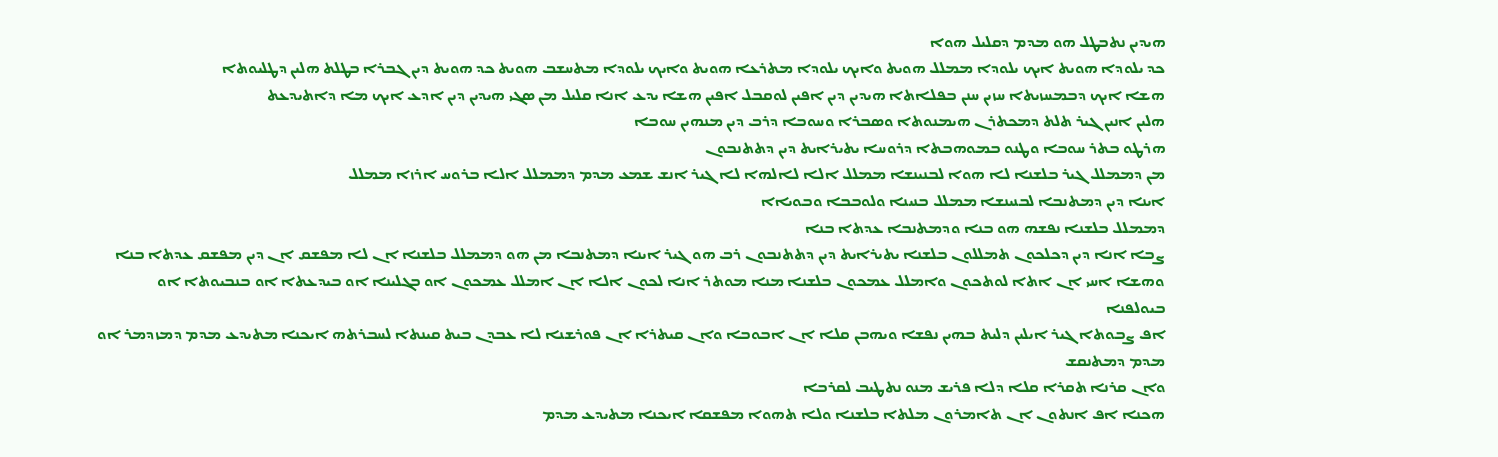ܗܝܕܝܢ ܢܬܒܛܠ ܗܘ ܡܕܡ ܕܩܠܝܠ ܗܘܐ
ܟܕ ܝܠܘܕܐ ܗܘܝܬ ܐܝܟ ܝܠܘܕܐ ܡܡܠܠ ܗܘܝܬ ܘܐܝܟ ܝܠܘܕܐ ܡܬܪܥܐ ܗܘܝܬ ܘܐܝܟ ܝܠܘܕܐ ܡܬܚܫܒ ܗܘܝܬ ܟܕ ܗܘܝܬ ܕܝܢ ܓܒܪܐ ܒܛܠܬ ܗܠܝܢ ܕܛܠܝܘܬܐ
ܗܫܐ ܐܝܟ ܕܒܡܚܙܝܬܐ ܚܙܝܢ ܚܢܢ ܒܦܠܐܬܐ ܗܝܕܝܢ ܕܝܢ ܐܦܝܢ ܠܘܩܒܠ ܐܦܝܢ ܗܫܐ ܝܕܥ ܐܢܐ ܩܠܝܠ ܡܢ ܣܓܝ ܗܝܕܝܢ ܕܝܢ ܐܕܥ ܐܝܟ ܡܐ ܕܐܬܝܕܥܬ
ܗܠܝܢ ܐܢܝܢ ܓܝܪ ܬܠܬ ܕܡܟܬܪܢ ܗܝܡܢܘܬܐ ܘܣܒܪܐ ܘܚܘܒܐ ܕܪܒ ܕܝܢ ܡܢܗܝܢ ܚܘܒܐ
ܗܪܛܘ ܒܬܪ ܚܘܒܐ ܘܛܢܘ ܒܡܘܗܒܬܐ ܕܪܘܚܐ ܝܬܝܪܐܝܬ ܕܝܢ ܕܬܬܢܒܘܢ
ܡܢ ܕܡܡܠܠ ܓܝܪ ܒܠܫܢܐ ܠܐ ܗܘܐ ܠܒܢܝܢܫܐ ܡܡܠܠ ܐܠܐ ܠܐܠܗܐ ܠܐ ܓܝܪ ܐܢܫ ܫܡܥ ܡܕܡ ܕܡܡܠܠ ܐܠܐ ܒܪܘܚ ܐܪܙܐ ܡܡܠܠ
ܐܝܢܐ ܕܝܢ ܕܡܬܢܒܐ ܠܒܢܝܢܫܐ ܡܡܠܠ ܒܢܝܢܐ ܘܠܘܒܒܐ ܘܒܘܝܐܐ
ܕܡܡܠܠ ܒܠܫܢܐ ܢܦܫܗ ܗܘ ܒܢܐ ܘܕܡܬܢܒܐ ܥܕܬܐ ܒܢܐ
ܨܒܐ ܐܢܐ ܕܝܢ ܕܟܠܟܘܢ ܬܡܠܠܘܢ ܒܠܫܢܐ ܝܬܝܪܐܝܬ ܕܝܢ ܕܬܬܢܒܘܢ ܪܒ ܗܘ ܓܝܪ ܐܝܢܐ ܕܡܬܢܒܐ ܡܢ ܗܘ ܕܡܡܠܠ ܒܠܫܢܐ ܐܢ ܠܐ ܡܦܫܩ ܐܢ ܕܝܢ ܡܦܫܩ ܥܕܬܐ ܒܢܐ
ܘܗܫܐ ܐܚܝ ܐܢ ܐܬܐ ܠܘܬܟܘܢ ܘܐܡܠܠ ܥܡܟܘܢ ܒܠܫܢܐ ܡܢܐ ܡܘܬܪ ܐܢܐ ܠܟܘܢ ܐܠܐ ܐܢ ܐܡܠܠ ܥܡܟܘܢ ܐܘ ܒܓܠܝܢܐ ܐܘ ܒܝܕܥܬܐ ܐܘ ܒܢܒܝܘܬܐ ܐܘ ܒܝܘܠܦܢܐ
ܐܦ ܨܒܘܬܐ ܓܝܪ ܐܝܠܝܢ ܕܠܝܬ ܒܗܝܢ ܢܦܫܐ ܘܝܗܒܢ ܩܠܐ ܐܢ ܐܒܘܒܐ ܘܐܢ ܩܝܬܪܐ ܐܢ ܦܘܪܫܢܐ ܠܐ ܥܒܕܢ ܒܝܬ ܩܝܢܬܐ ܠܚܒܪܬܗ ܐܝܟܢܐ ܡܬܝܕܥ ܡܕܡ ܕܡܙܕܡܪ ܐܘ ܡܕܡ ܕܡܬܢܩܫ
ܘܐܢ ܩܪܢܐ ܬܩܪܐ ܩܠܐ ܕܠܐ ܦܪܝܫ ܡܢܘ ܢܬܛܝܒ ܠܩܪܒܐ
ܗܟܢܐ ܐܦ ܐܢܬܘܢ ܐܢ ܬܐܡܪܘܢ ܡܠܬܐ ܒܠܫܢܐ ܘܠܐ ܬܗܘܐ ܡܦܫܩܐ ܐܝܟܢܐ ܡܬܝܕܥ ܡܕܡ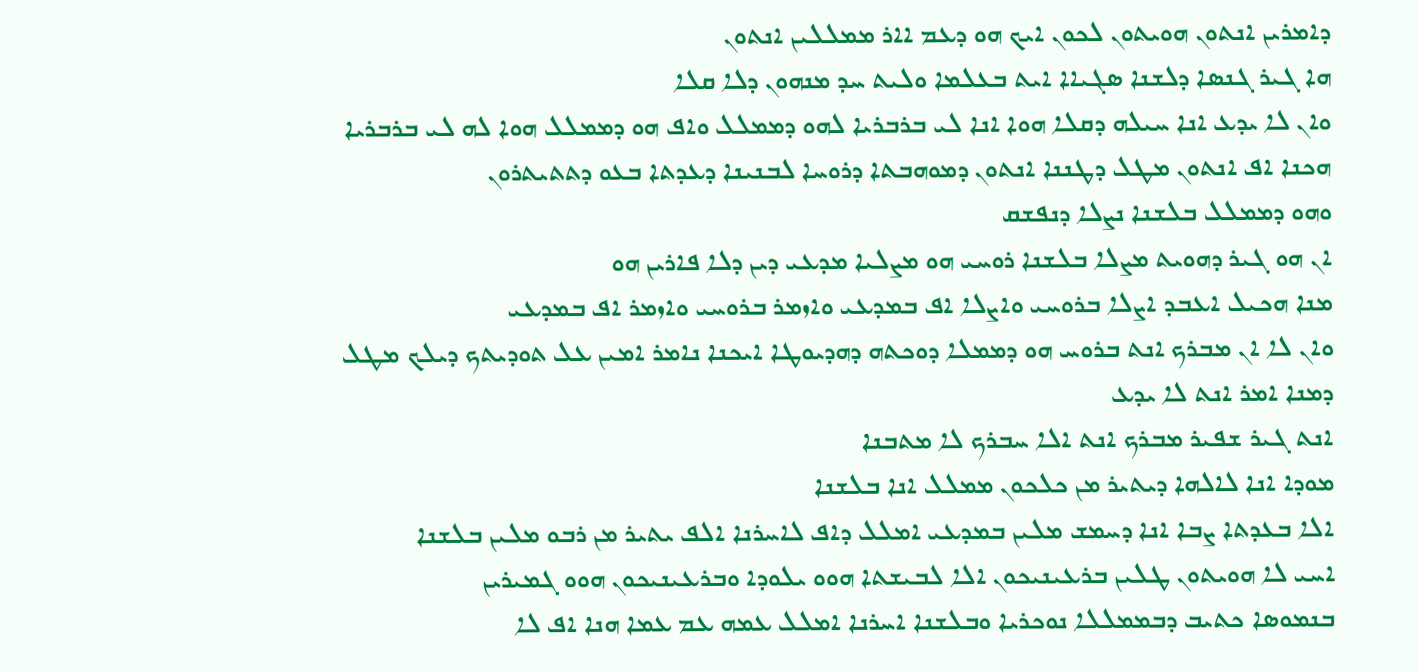ܕܐܡܪܝܢ ܐܢܬܘܢ ܗܘܝܬܘܢ ܠܟܘܢ ܐܝܟ ܗܘ ܕܥܡ ܐܐܪ ܡܡܠܠܝܢ ܐܢܬܘܢ
ܗܐ ܓܝܪ ܓܢܣܐ ܕܠܫܢܐ ܣܓܝܐܐ ܐܝܬ ܒܥܠܡܐ ܘܠܝܬ ܚܕ ܡܢܗܘܢ ܕܠܐ ܩܠܐ
ܘܐܢ ܠܐ ܝܕܥ ܐܢܐ ܚܝܠܗ ܕܩܠܐ ܗܘܐ ܐܢܐ ܠܝ ܒܪܒܪܝܐ ܠܗܘ ܕܡܡܠܠ ܘܐܦ ܗܘ ܕܡܡܠܠ ܗܘܐ ܠܗ ܠܝ ܒܪܒܪܝܐ
ܗܟܢܐ ܐܦ ܐܢܬܘܢ ܡܛܠ ܕܛܢܢܐ ܐܢܬܘܢ ܕܡܘܗܒܬܐ ܕܪܘܚܐ ܠܒܢܝܢܐ ܕܥܕܬܐ ܒܥܘ ܕܬܬܝܬܪܘܢ
ܘܗܘ ܕܡܡܠܠ ܒܠܫܢܐ ܢܨܠܐ ܕܢܦܫܩ
ܐܢ ܗܘ ܓܝܪ ܕܗܘܝܬ ܡܨܠܐ ܒܠܫܢܐ ܪܘܚܝ ܗܘ ܡܨܠܝܐ ܡܕܥܝ ܕܝܢ ܕܠܐ ܦܐܪܝܢ ܗܘ
ܡܢܐ ܗܟܝܠ ܐܥܒܕ ܐܨܠܐ ܒܪܘܚܝ ܘܐܨܠܐ ܐܦ ܒܡܕܥܝ ܘܐܙܡܪ ܒܪܘܚܝ ܘܐܙܡܪ ܐܦ ܒܡܕܥܝ
ܘܐܢ ܠܐ ܐܢ ܡܒܪܟ ܐܢܬ ܒܪܘܚ ܗܘ ܕܡܡܠܐ ܕܘܟܬܗ ܕܗܕܝܘܛܐ ܐܝܟܢܐ ܢܐܡܪ ܐܡܝܢ ܥܠ ܬܘܕܝܬܟ ܕܝܠܟ ܡܛܠ ܕܡܢܐ ܐܡܪ ܐܢܬ ܠܐ ܝܕܥ
ܐܢܬ ܓܝܪ ܫܦܝܪ ܡܒܪܟ ܐܢܬ ܐܠܐ ܚܒܪܟ ܠܐ ܡܬܒܢܐ
ܡܘܕܐ ܐܢܐ ܠܐܠܗܐ ܕܝܬܝܪ ܡܢ ܟܠܟܘܢ ܡܡܠܠ ܐܢܐ ܒܠܫܢܐ
ܐܠܐ ܒܥܕܬܐ ܨܒܐ ܐܢܐ ܕܚܡܫ ܡܠܝܢ ܒܡܕܥܝ ܐܡܠܠ ܕܐܦ ܠܐܚܪܢܐ ܐܠܦ ܝܬܝܪ ܡܢ ܪܒܘ ܡܠܝܢ ܒܠܫܢܐ
ܐܚܝ ܠܐ ܗܘܝܬܘܢ ܛܠܝܢ ܒܪܥܝܢܝܟܘܢ ܐܠܐ ܠܒܝܫܬܐ ܗܘܘ ܝܠܘܕܐ ܘܒܪܥܝܢܝܟܘܢ ܗܘܘ ܓܡܝܪܝܢ
ܒܢܡܘܣܐ ܟܬܝܒ ܕܒܡܡܠܠܐ ܢܘܟܪܝܐ ܘܒܠܫܢܐ ܐܚܪܢܐ ܐܡܠܠ ܥܡܗ ܥܡ ܥܡܐ ܗܢܐ ܐܦ ܠܐ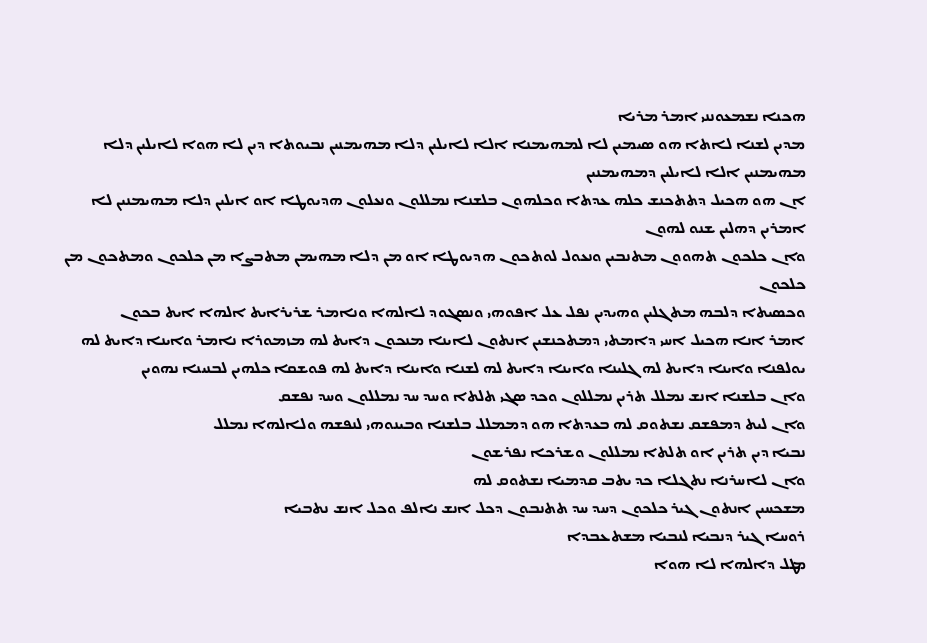ܗܟܢܐ ܢܫܡܥܘܢܢܝ ܐܡܪ ܡܪܝܐ
ܡܕܝܢ ܠܫܢܐ ܠܐܬܐ ܗܘ ܣܝܡܝܢ ܠܐ ܠܡܗܝܡܢܐ ܐܠܐ ܠܐܝܠܝܢ ܕܠܐ ܡܗܝܡܢܝܢ ܢܒܝܘܬܐ ܕܝܢ ܠܐ ܗܘܐ ܠܐܝܠܝܢ ܕܠܐ ܡܗܝܡܢܝܢ ܐܠܐ ܠܐܝܠܝܢ ܕܡܗܝܡܢܝܢ
ܐܢ ܗܘ ܗܟܝܠ ܕܬܬܟܢܫ ܟܠܗ ܥܕܬܐ ܘܟܠܗܘܢ ܒܠܫܢܐ ܢܡܠܠܘܢ ܘܢܥܠܘܢ ܗܕܝܘܛܐ ܐܘ ܐܝܠܝܢ ܕܠܐ ܡܗܝܡܢܝܢ ܠܐ ܐܡܪܝܢ ܕܗܠܝܢ ܫܢܘ ܠܗܘܢ
ܘܐܢ ܟܠܟܘܢ ܬܗܘܘܢ ܡܬܢܒܝܢ ܘܢܥܘܠ ܠܘܬܟܘܢ ܗܕܝܘܛܐ ܐܘ ܡܢ ܕܠܐ ܡܗܝܡܢ ܡܬܒܨܐ ܡܢ ܟܠܟܘܢ ܘܡܬܟܘܢ ܡܢ ܟܠܟܘܢ
ܘܟܣܝܬܐ ܕܠܒܗ ܡܬܓܠܝܢ ܘܗܝܕܝܢ ܢܦܠ ܥܠ ܐܦܘܗܝ ܘܢܣܓܘܕ ܠܐܠܗܐ ܘܢܐܡܪ ܫܪܝܪܐܝܬ ܐܠܗܐ ܐܝܬ ܒܟܘܢ
ܐܡܪ ܐܢܐ ܗܟܝܠ ܐܚܝ ܕܐܡܬܝ ܕܡܬܟܢܫܝܢ ܐܢܬܘܢ ܠܐܝܢܐ ܡܢܟܘܢ ܕܐܝܬ ܠܗ ܡܙܡܘܪܐ ܢܐܡܪ ܘܐܝܢܐ ܕܐܝܬ ܠܗ ܝܘܠܦܢܐ ܘܐܝܢܐ ܕܐܝܬ ܠܗ ܓܠܝܢܐ ܘܐܝܢܐ ܕܐܝܬ ܠܗ ܠܫܢܐ ܘܐܝܢܐ ܕܐܝܬ ܠܗ ܦܘܫܩܐ ܟܠܗܝܢ ܠܒܢܝܢܐ ܢܗܘܝܢ
ܘܐܢ ܒܠܫܢܐ ܐܢܫ ܢܡܠܠ ܬܪܝܢ ܢܡܠܠܘܢ ܘܟܕ ܣܓܝ ܬܠܬܐ ܘܚܕ ܚܕ ܢܡܠܠܘܢ ܘܚܕ ܢܦܫܩ
ܘܐܢ ܠܝܬ ܕܡܦܫܩ ܢܫܬܘܩ ܠܗ ܒܥܕܬܐ ܗܘ ܕܡܡܠܠ ܒܠܫܢܐ ܘܒܝܢܘܗܝ ܠܢܦܫܗ ܘܠܐܠܗܐ ܢܡܠܠ
ܢܒܝܐ ܕܝܢ ܬܪܝܢ ܐܘ ܬܠܬܐ ܢܡܠܠܘܢ ܘܫܪܟܐ ܢܦܪܫܘܢ
ܘܐܢ ܠܐܚܪܢܐ ܢܬܓܠܐ ܟܕ ܝܬܒ ܩܕܡܝܐ ܢܫܬܘܩ ܠܗ
ܡܫܟܚܝܢ ܐܢܬܘܢ ܓܝܪ ܟܠܟܘܢ ܕܚܕ ܚܕ ܬܬܢܒܘܢ ܕܟܠ ܐܢܫ ܢܐܠܦ ܘܟܠ ܐܢܫ ܢܬܒܝܐ
ܪܘܚܐ ܓܝܪ ܕܢܒܝܐ ܠܢܒܝܐ ܡܫܬܥܒܕܐ
ܡܛܠ ܕܐܠܗܐ ܠܐ ܗܘܐ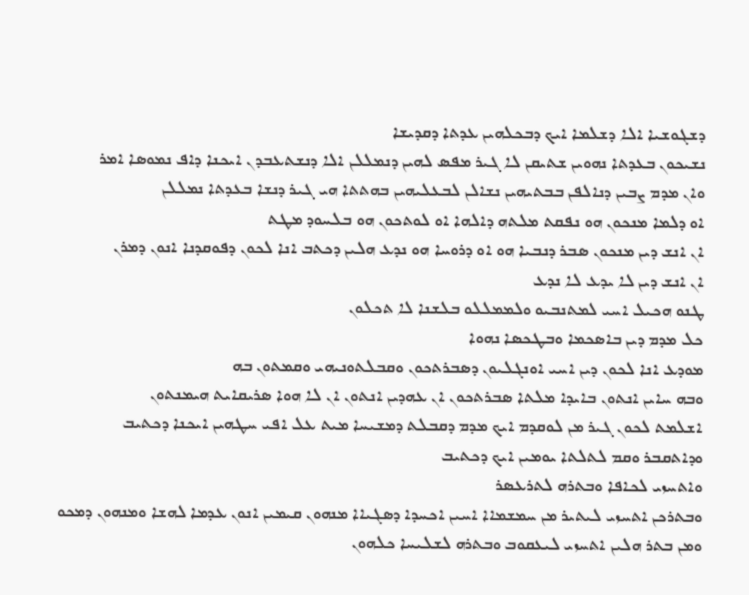ܕܫܓܘܫܝܐ ܐܠܐ ܕܫܠܡܐ ܐܝܟ ܕܒܟܠܗܝܢ ܥܕܬܐ ܕܩܕܝܫܐ
ܢܫܝܟܘܢ ܒܥܕܬܐ ܢܗܘܝܢ ܫܬܝܩܢ ܠܐ ܓܝܪ ܡܦܣ ܠܗܝܢ ܕܢܡܠܠܢ ܐܠܐ ܕܢܫܬܥܒܕܢ ܐܝܟܢܐ ܕܐܦ ܢܡܘܣܐ ܐܡܪ
ܘܐܢ ܡܕܡ ܨܒܝܢ ܕܢܐܠܦܢ ܒܒܬܝܗܝܢ ܢܫܐܠܢ ܠܒܥܠܝܗܝܢ ܒܗܬܬܐ ܗܝ ܓܝܪ ܕܢܫܐ ܒܥܕܬܐ ܢܡܠܠܢ
ܐܘ ܕܠܡܐ ܡܢܟܘܢ ܗܘ ܢܦܩܬ ܡܠܬܗ ܕܐܠܗܐ ܐܘ ܠܘܬܟܘܢ ܗܘ ܒܠܚܘܕ ܡܛܬ
ܐܢ ܐܢܫ ܕܝܢ ܡܢܟܘܢ ܣܒܪ ܕܢܒܝܐ ܗܘ ܐܘ ܕܪܘܚܐ ܗܘ ܢܕܥ ܗܠܝܢ ܕܟܬܒ ܐܢܐ ܠܟܘܢ ܕܦܘܩܕܢܐ ܐܢܘܢ ܕܡܪܢ
ܐܢ ܐܢܫ ܕܝܢ ܠܐ ܝܕܥ ܠܐ ܢܕܥ
ܛܢܘ ܗܟܝܠ ܐܚܝ ܠܡܬܢܒܝܘ ܘܠܡܡܠܠܘ ܒܠܫܢܐ ܠܐ ܬܟܠܘܢ
ܟܠ ܡܕܡ ܕܝܢ ܒܐܣܟܡܐ ܘܒܛܟܣܐ ܢܗܘܐ
ܡܘܕܥ ܐܢܐ ܠܟܘܢ ܕܝܢ ܐܚܝ ܐܘܢܓܠܝܘܢ ܕܣܒܪܬܟܘܢ ܘܩܒܠܬܘܢܝܗܝ ܘܩܡܬܘܢ ܒܗ
ܘܒܗ ܚܐܝܢ ܐܢܬܘܢ ܒܐܝܕܐ ܡܠܬܐ ܣܒܪܬܟܘܢ ܐܢ ܥܗܕܝܢ ܐܢܬܘܢ ܐܢ ܠܐ ܗܘܐ ܣܪܝܩܐܝܬ ܗܝܡܢܬܘܢ
ܐܫܠܡܬ ܠܟܘܢ ܓܝܪ ܡܢ ܠܘܩܕܡ ܐܝܟ ܡܕܡ ܕܩܒܠܬ ܕܡܫܝܚܐ ܡܝܬ ܥܠ ܐܦܝ ܚܛܗܝܢ ܐܝܟܢܐ ܕܟܬܝܒ
ܘܕܐܬܩܒܪ ܘܩܡ ܠܬܠܬܐ ܝܘܡܝܢ ܐܝܟ ܕܟܬܝܒ
ܘܐܬܚܙܝ ܠܟܐܦܐ ܘܒܬܪܗ ܠܬܪܥܣܪ
ܘܒܬܪܟܢ ܐܬܚܙܝ ܠܝܬܝܪ ܡܢ ܚܡܫܡܐܐ ܐܚܝܢ ܐܟܚܕܐ ܕܣܓܝܐܐ ܡܢܗܘܢ ܩܝܡܝܢ ܐܢܘܢ ܥܕܡܐ ܠܗܫܐ ܘܡܢܗܘܢ ܕܡܟܘ
ܘܡܢ ܒܬܪ ܗܠܝܢ ܐܬܚܙܝ ܠܝܥܩܘܒ ܘܒܬܪܗ ܠܫܠܝܚܐ ܟܠܗܘܢ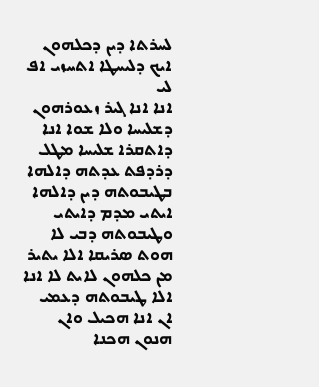ܠܚܪܬܐ ܕܝܢ ܕܟܠܗܘܢ ܐܝܟ ܕܠܝܚܛܐ ܐܬܚܙܝ ܐܦ ܠܝ
ܐܢܐ ܐܢܐ ܓܝܪ ܙܥܘܪܗܘܢ ܕܫܠܝܚܐ ܘܠܐ ܫܘܐ ܐܢܐ ܕܐܬܩܪܐ ܫܠܝܚܐ ܡܛܠ ܕܪܕܦܬ ܥܕܬܗ ܕܐܠܗܐ
ܒܛܝܒܘܬܗ ܕܝܢ ܕܐܠܗܐ ܐܝܬܝ ܡܕܡ ܕܐܝܬܝ ܘܛܝܒܘܬܗ ܕܒܝ ܠܐ ܗܘܬ ܣܪܝܩܐ ܐܠܐ ܝܬܝܪ ܡܢ ܟܠܗܘܢ ܠܐܝܬ ܠܐ ܐܢܐ ܐܠܐ ܛܝܒܘܬܗ ܕܥܡܝ
ܐܢ ܐܢܐ ܗܟܝܠ ܘܐܢ ܗܢܘܢ ܗܟܢܐ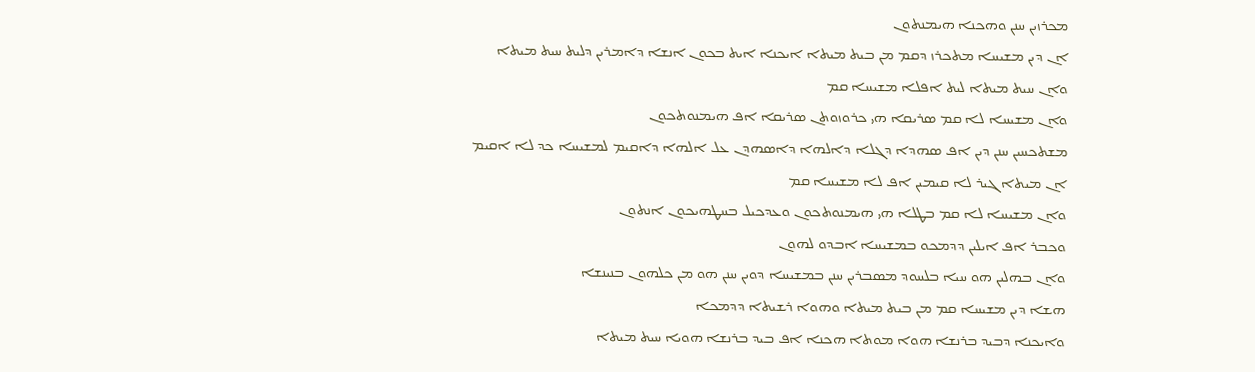ܡܟܪܙܝܢ ܚܢܢ ܘܗܟܢܐ ܗܝܡܢܬܘܢ
ܐܢ ܕܝܢ ܡܫܝܚܐ ܡܬܟܪܙ ܕܩܡ ܡܢ ܒܝܬ ܡܝܬܐ ܐܝܟܢܐ ܐܝܬ ܒܟܘܢ ܐܢܫܐ ܕܐܡܪܝܢ ܕܠܝܬ ܚܝܬ ܡܝܬܐ
ܘܐܢ ܚܝܬ ܡܝܬܐ ܠܝܬ ܐܦܠܐ ܡܫܝܚܐ ܩܡ
ܘܐܢ ܡܫܝܚܐ ܠܐ ܩܡ ܣܪܝܩܐ ܗܝ ܟܪܘܙܘܬܢ ܣܪܝܩܐ ܐܦ ܗܝܡܢܘܬܟܘܢ
ܡܫܬܟܚܝܢ ܚܢܢ ܕܝܢ ܐܦ ܣܗܕܐ ܕܓܠܐ ܕܐܠܗܐ ܕܐܣܗܕܢ ܥܠ ܐܠܗܐ ܕܐܩܝܡ ܠܡܫܝܚܐ ܟܕ ܠܐ ܐܩܝܡ
ܐܢ ܡܝܬܐ ܓܝܪ ܠܐ ܩܝܡܝܢ ܐܦ ܠܐ ܡܫܝܚܐ ܩܡ
ܘܐܢ ܡܫܝܚܐ ܠܐ ܩܡ ܒܛܠܐ ܗܝ ܗܝܡܢܘܬܟܘܢ ܘܥܕܟܝܠ ܒܚܛܗܝܟܘܢ ܐܢܬܘܢ
ܘܟܒܪ ܐܦ ܐܝܠܝܢ ܕܕܡܟܘ ܒܡܫܝܚܐ ܐܒܕܘ ܠܗܘܢ
ܘܐܢ ܒܗܠܝܢ ܗܘ ܚܝܐ ܒܠܚܘܕ ܡܣܒܪܝܢ ܚܢܢ ܒܡܫܝܚܐ ܕܘܝܢ ܚܢܢ ܗܘ ܡܢ ܟܠܗܘܢ ܒܢܝܢܫܐ
ܗܫܐ ܕܝܢ ܡܫܝܚܐ ܩܡ ܡܢ ܒܝܬ ܡܝܬܐ ܘܗܘܐ ܪܫܝܬܐ ܕܕܡܟܐ
ܘܐܝܟܢܐ ܕܒܝܕ ܒܪܢܫܐ ܗܘܐ ܡܘܬܐ ܗܟܢܐ ܐܦ ܒܝܕ ܒܪܢܫܐ ܗܘܝܐ ܚܝܬ ܡܝܬܐ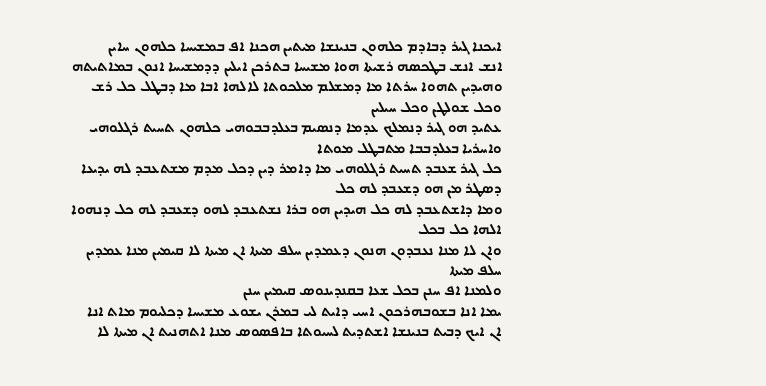ܐܝܟܢܐ ܓܝܪ ܕܒܐܕܡ ܟܠܗܘܢ ܒܢܝܢܫܐ ܡܝܬܝܢ ܗܟܢܐ ܐܦ ܒܡܫܝܚܐ ܟܠܗܘܢ ܚܐܝܢ
ܐܢܫ ܐܢܫ ܒܛܟܣܗ ܪܫܝܬܐ ܗܘܐ ܡܫܝܚܐ ܒܬܪܟܢ ܐܝܠܝܢ ܕܕܡܫܝܚܐ ܐܢܘܢ ܒܡܐܬܝܬܗ
ܘܗܝܕܝܢ ܬܗܘܐ ܚܪܬܐ ܡܐ ܕܡܫܠܡ ܡܠܟܘܬܐ ܠܐܠܗܐ ܐܒܐ ܡܐ ܕܒܛܠ ܟܠ ܪܫ ܘܟܠ ܫܘܠܛܢ ܘܟܠ ܚܝܠܝܢ
ܥܬܝܕ ܗܘ ܓܝܪ ܕܢܡܠܟ ܥܕܡܐ ܕܢܣܝܡ ܒܥܠܕܒܒܘܗܝ ܟܠܗܘܢ ܬܚܝܬ ܪܓܠܘܗܝ
ܘܐܚܪܝܐ ܒܥܠܕܒܒܐ ܡܬܒܛܠ ܡܘܬܐ
ܟܠ ܓܝܪ ܫܥܒܕ ܬܚܝܬ ܪܓܠܘܗܝ ܡܐ ܕܐܡܪ ܕܝܢ ܕܟܠ ܡܕܡ ܡܫܬܥܒܕ ܠܗ ܝܕܝܥܐ ܕܣܛܪ ܡܢ ܗܘ ܕܫܥܒܕ ܠܗ ܟܠ
ܘܡܐ ܕܐܫܬܥܒܕ ܠܗ ܟܠ ܗܝܕܝܢ ܗܘ ܒܪܐ ܢܫܬܥܒܕ ܠܗܘ ܕܫܥܒܕ ܠܗ ܟܠ ܕܢܗܘܐ ܐܠܗܐ ܟܠ ܒܟܠ
ܘܐܢ ܠܐ ܡܢܐ ܢܥܒܕܘܢ ܗܢܘܢ ܕܥܡܕܝܢ ܚܠܦ ܡܝܬܐ ܐܢ ܡܝܬܐ ܠܐ ܩܝܡܝܢ ܡܢܐ ܥܡܕܝܢ ܚܠܦ ܡܝܬܐ
ܘܠܡܢܐ ܐܦ ܚܢܢ ܒܟܠ ܫܥܐ ܒܩܢܕܝܢܘܣ ܩܝܡܝܢ ܚܢܢ
ܝܡܐ ܐܢܐ ܒܫܘܒܗܪܟܘܢ ܐܚܝ ܕܐܝܬ ܠܝ ܒܡܪܢ ܝܫܘܥ ܡܫܝܚܐ ܕܟܠܝܘܡ ܡܐܬ ܐܢܐ
ܐܢ ܐܝܟ ܕܒܝܬ ܒܢܝܢܫܐ ܐܫܬܕܝܬ ܠܚܝܘܬܐ ܒܐܦܣܘܣ ܡܢܐ ܐܬܗܢܝܬ ܐܢ ܡܝܬܐ ܠܐ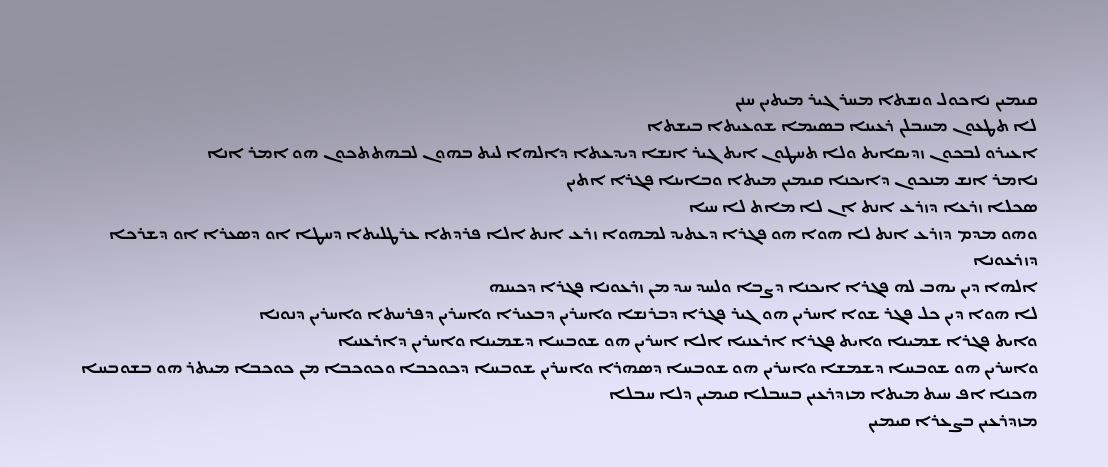ܩܝܡܝܢ ܢܐܟܘܠ ܘܢܫܬܐ ܡܚܪ ܓܝܪ ܡܝܬܝܢ ܚܢܢ
ܠܐ ܬܛܥܘܢ ܡܚܒܠܢ ܪܥܝܢܐ ܒܣܝܡܐ ܫܘܥܝܬܐ ܒܝܫܬܐ
ܐܥܝܪܘ ܠܒܟܘܢ ܙܕܝܩܐܝܬ ܘܠܐ ܬܚܛܘܢ ܐܝܬ ܓܝܪ ܐܢܫܐ ܕܝܕܥܬܐ ܕܐܠܗܐ ܠܝܬ ܒܗܘܢ ܠܒܗܬܬܟܘܢ ܗܘ ܐܡܪ ܐܢܐ
ܢܐܡܪ ܐܢܫ ܡܢܟܘܢ ܕܐܝܟܢܐ ܩܝܡܝܢ ܡܝܬܐ ܘܒܐܝܢܐ ܦܓܪܐ ܐܬܝܢ
ܣܟܠܐ ܙܪܥܐ ܕܙܪܥ ܐܢܬ ܐܢ ܠܐ ܡܐܬ ܠܐ ܚܝܐ
ܘܗܘ ܡܕܡ ܕܙܪܥ ܐܢܬ ܠܐ ܗܘܐ ܗܘ ܦܓܪܐ ܕܥܬܝܕ ܠܡܗܘܐ ܙܪܥ ܐܢܬ ܐܠܐ ܦܪܕܬܐ ܥܪܛܠܝܬܐ ܕܚܛܐ ܐܘ ܕܣܥܪܐ ܐܘ ܕܫܪܟܐ ܕܙܪܥܘܢܐ
ܐܠܗܐ ܕܝܢ ܝܗܒ ܠܗ ܦܓܪܐ ܐܝܟܢܐ ܕܨܒܐ ܘܠܚܕ ܚܕ ܡܢ ܙܪܥܘܢܐ ܦܓܪܐ ܕܟܝܢܗ
ܠܐ ܗܘܐ ܕܝܢ ܟܠ ܦܓܪ ܫܘܐ ܐܚܪܝܢ ܗܘ ܓܝܪ ܦܓܪܐ ܕܒܪܢܫܐ ܘܐܚܪܝܢ ܕܒܥܝܪܐ ܘܐܚܪܝܢ ܕܦܪܚܬܐ ܘܐܚܪܝܢ ܕܢܘܢܐ
ܘܐܝܬ ܦܓܪܐ ܫܡܝܢܐ ܘܐܝܬ ܦܓܪܐ ܐܪܥܢܝܐ ܐܠܐ ܐܚܪܝܢ ܗܘ ܫܘܒܚܐ ܕܫܡܝܢܐ ܘܐܚܪܝܢ ܕܐܪܥܢܝܐ
ܘܐܚܪܝܢ ܗܘ ܫܘܒܚܐ ܕܫܡܫܐ ܘܐܚܪܝܢ ܗܘ ܫܘܒܚܐ ܕܣܗܪܐ ܘܐܚܪܝܢ ܫܘܒܚܐ ܕܟܘܟܒܐ ܘܟܘܟܒܐ ܡܢ ܟܘܟܒܐ ܡܝܬܪ ܗܘ ܒܫܘܒܚܐ
ܗܟܢܐ ܐܦ ܚܝܬ ܡܝܬܐ ܡܙܕܪܥܝܢ ܒܚܒܠܐ ܩܝܡܝܢ ܕܠܐ ܚܒܠܐ
ܡܙܕܪܥܝܢ ܒܨܥܪܐ ܩܝܡܝܢ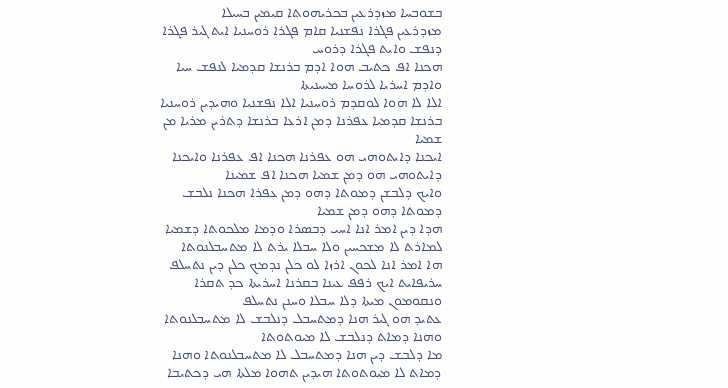ܒܫܘܒܚܐ ܡܙܕܪܥܝܢ ܒܟܪܝܗܘܬܐ ܩܝܡܝܢ ܒܚܝܠܐ
ܡܙܕܪܥܝܢ ܦܓܪܐ ܢܦܫܢܝܐ ܩܐܡ ܦܓܪܐ ܪܘܚܢܝܐ ܐܝܬ ܓܝܪ ܦܓܪܐ ܕܢܦܫ ܘܐܝܬ ܦܓܪܐ ܕܪܘܚ
ܗܟܢܐ ܐܦ ܟܬܝܒ ܗܘܐ ܐܕܡ ܒܪܢܫܐ ܩܕܡܝܐ ܠܢܦܫ ܚܝܐ ܘܐܕܡ ܐܚܪܝܐ ܠܪܘܚܐ ܡܚܝܢܝܬܐ
ܐܠܐ ܠܐ ܗܘܐ ܠܘܩܕܡ ܪܘܚܢܝܐ ܐܠܐ ܢܦܫܢܝܐ ܘܗܝܕܝܢ ܪܘܚܢܝܐ
ܒܪܢܫܐ ܩܕܡܝܐ ܥܦܪܢܐ ܕܡܢ ܐܪܥܐ ܒܪܢܫܐ ܕܬܪܝܢ ܡܪܝܐ ܡܢ ܫܡܝܐ
ܐܝܟܢܐ ܕܐܝܬܘܗܝ ܗܘ ܥܦܪܢܐ ܗܟܢܐ ܐܦ ܥܦܪܢܐ ܘܐܝܟܢܐ ܕܐܝܬܘܗܝ ܗܘ ܕܡܢ ܫܡܝܐ ܗܟܢܐ ܐܦ ܫܡܝܢܐ
ܘܐܝܟ ܕܠܒܫܢ ܕܡܘܬܐ ܕܗܘ ܕܡܢ ܥܦܪܐ ܗܟܢܐ ܢܠܒܫ ܕܡܘܬܐ ܕܗܘ ܕܡܢ ܫܡܝܐ
ܗܕܐ ܕܝܢ ܐܡܪ ܐܢܐ ܐܚܝ ܕܒܣܪܐ ܘܕܡܐ ܡܠܟܘܬܐ ܕܫܡܝܐ ܠܡܐܪܬ ܠܐ ܡܫܟܚܝܢ ܘܠܐ ܚܒܠܐ ܝܪܬ ܠܐ ܡܬܚܒܠܢܘܬܐ
ܗܐ ܐܡܪ ܐܢܐ ܠܟܘܢ ܐܪܙܐ ܠܘ ܟܠܢ ܢܕܡܟ ܟܠܢ ܕܝܢ ܢܬܚܠܦ
ܚܪܝܦܐܝܬ ܐܝܟ ܪܦܦ ܥܝܢܐ ܒܩܪܢܐ ܐܚܪܝܬܐ ܟܕ ܬܩܪܐ ܘܢܩܘܡܘܢ ܡܝܬܐ ܕܠܐ ܚܒܠܐ ܘܚܢܢ ܢܬܚܠܦ
ܥܬܝܕ ܗܘ ܓܝܪ ܗܢܐ ܕܡܬܚܒܠ ܕܢܠܒܫ ܠܐ ܡܬܚܒܠܢܘܬܐ ܘܗܢܐ ܕܡܐܬ ܕܢܠܒܫ ܠܐ ܡܝܘܬܘܬܐ
ܡܐ ܕܠܒܫ ܕܝܢ ܗܢܐ ܕܡܬܚܒܠ ܠܐ ܡܬܚܒܠܢܘܬܐ ܘܗܢܐ ܕܡܐܬ ܠܐ ܡܝܘܬܘܬܐ ܗܝܕܝܢ ܬܗܘܐ ܡܠܬܐ ܗܝ ܕܟܬܝܒܐ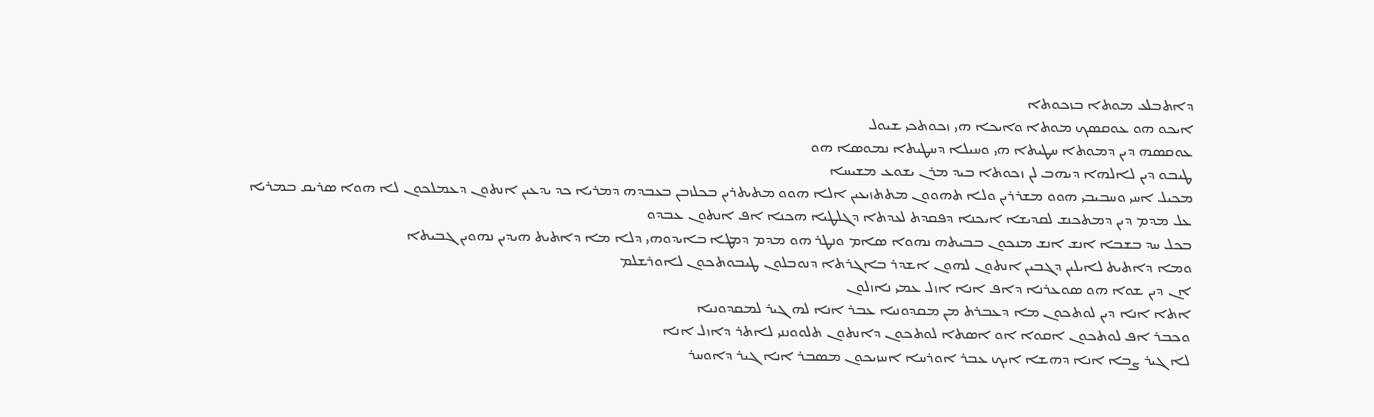ܕܐܬܒܠܥ ܡܘܬܐ ܒܙܟܘܬܐ
ܐܝܟܘ ܗܘ ܥܘܩܣܟ ܡܘܬܐ ܘܐܝܟܐ ܗܝ ܙܟܘܬܟܝ ܫܝܘܠ
ܥܘܩܣܗ ܕܝܢ ܕܡܘܬܐ ܚܛܝܬܐ ܗܝ ܘܚܝܠܐ ܕܚܛܝܬܐ ܢܡܘܣܐ ܗܘ
ܛܝܒܘ ܕܝܢ ܠܐܠܗܐ ܕܝܗܒ ܠܢ ܙܟܘܬܐ ܒܝܕ ܡܪܢ ܝܫܘܥ ܡܫܝܚܐ
ܡܟܝܠ ܐܚܝ ܘܚܒܝܒܝ ܗܘܘ ܡܫܪܪܝܢ ܘܠܐ ܬܗܘܘܢ ܡܬܬܙܝܥܝܢ ܐܠܐ ܗܘܘ ܡܬܝܬܪܝܢ ܒܟܠܙܒܢ ܒܥܒܕܗ ܕܡܪܝܐ ܟܕ ܝܕܥܝܢ ܐܢܬܘܢ ܕܥܡܠܟܘܢ ܠܐ ܗܘܐ ܣܪܝܩ ܒܡܪܝܐ
ܥܠ ܡܕܡ ܕܝܢ ܕܡܬܟܢܫ ܠܩܕܝܫܐ ܐܝܟܢܐ ܕܦܩܕܬ ܠܥܕܬܐ ܕܓܠܛܝܐ ܗܟܢܐ ܐܦ ܐܢܬܘܢ ܥܒܕܘ
ܒܟܠ ܚܕ ܒܫܒܐ ܐܢܫ ܐܢܫ ܡܢܟܘܢ ܒܒܝܬܗ ܢܗܘܐ ܣܐܡ ܘܢܛܪ ܗܘ ܡܕܡ ܕܡܛܐ ܒܐܝܕܘܗܝ ܕܠܐ ܡܐ ܕܐܬܝܬ ܗܝܕܝܢ ܢܗܘܝܢ ܓܒܝܬܐ
ܘܡܐ ܕܐܬܝܬ ܠܐܝܠܝܢ ܕܓܒܝܢ ܐܢܬܘܢ ܠܗܘܢ ܐܫܕܪ ܒܐܓܪܬܐ ܕܢܘܒܠܘܢ ܛܝܒܘܬܟܘܢ ܠܐܘܪܫܠܡ
ܐܢ ܕܝܢ ܫܘܐ ܗܘ ܣܘܥܪܢܐ ܕܐܦ ܐܢܐ ܐܙܠ ܥܡܝ ܢܐܙܠܘܢ
ܐܬܐ ܐܢܐ ܕܝܢ ܠܘܬܟܘܢ ܡܐ ܕܥܒܪܬ ܡܢ ܡܩܕܘܢܝܐ ܥܒܪ ܐܢܐ ܠܗ ܓܝܪ ܠܡܩܕܘܢܝܐ
ܘܟܒܪ ܐܦ ܠܘܬܟܘܢ ܐܩܘܐ ܐܘ ܐܣܬܐ ܠܘܬܟܘܢ ܕܐܢܬܘܢ ܬܠܘܘܢܢܝ ܠܐܬܪ ܕܐܙܠ ܐܢܐ
ܠܐ ܓܝܪ ܨܒܐ ܐܢܐ ܕܗܫܐ ܐܝܟ ܥܒܪ ܐܘܪܚܐ ܐܚܙܝܟܘܢ ܡܣܒܪ ܐܢܐ ܓܝܪ ܕܐܘܚܪ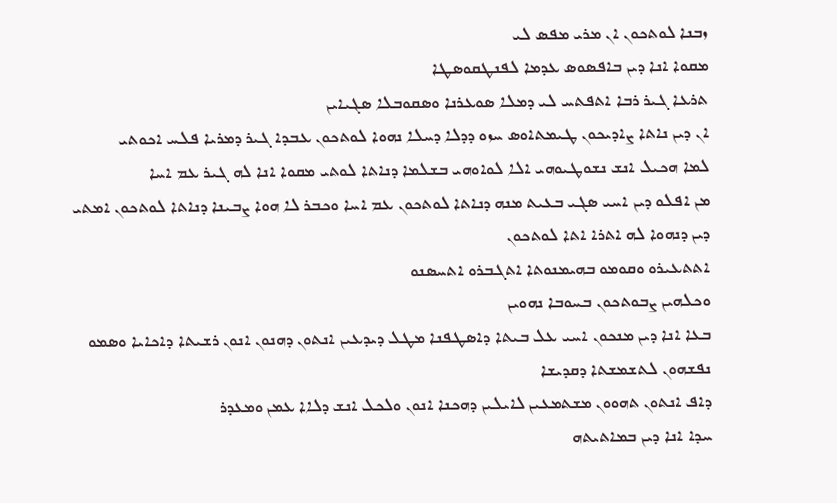ܙܒܢܐ ܠܘܬܟܘܢ ܐܢ ܡܪܝ ܡܦܣ ܠܝ
ܡܩܘܐ ܐܢܐ ܕܝܢ ܒܐܦܣܘܣ ܥܕܡܐ ܠܦܢܛܩܘܣܛܐ
ܬܪܥܐ ܓܝܪ ܪܒܐ ܐܬܦܬܚ ܠܝ ܕܡܠܐ ܣܘܥܪܢܐ ܘܣܩܘܒܠܐ ܣܓܝܐܝܢ
ܐܢ ܕܝܢ ܢܐܬܐ ܨܐܕܝܟܘܢ ܛܝܡܬܐܘܣ ܚܙܘ ܕܕܠܐ ܕܚܠܐ ܢܗܘܐ ܠܘܬܟܘܢ ܥܒܕܐ ܓܝܪ ܕܡܪܝܐ ܦܠܚ ܐܟܘܬܝ
ܠܡܐ ܗܟܝܠ ܐܢܫ ܢܫܘܛܝܘܗܝ ܐܠܐ ܠܘܐܘܗܝ ܒܫܠܡܐ ܕܢܐܬܐ ܠܘܬܝ ܡܩܘܐ ܐܢܐ ܠܗ ܓܝܪ ܥܡ ܐܚܐ
ܡܢ ܐܦܠܘ ܕܝܢ ܐܚܝ ܣܓܝ ܒܥܝܬ ܡܢܗ ܕܢܐܬܐ ܠܘܬܟܘܢ ܥܡ ܐܚܐ ܘܟܒܪ ܠܐ ܗܘܐ ܨܒܝܢܐ ܕܢܐܬܐ ܠܘܬܟܘܢ ܐܡܬܝ ܕܝܢ ܕܢܗܘܐ ܠܗ ܐܬܪܐ ܐܬܐ ܠܘܬܟܘܢ
ܐܬܬܥܝܪܘ ܘܩܘܡܘ ܒܗܝܡܢܘܬܐ ܐܬܓܒܪܘ ܐܬܚܣܢܘ
ܘܟܠܗܝܢ ܨܒܘܬܟܘܢ ܒܚܘܒܐ ܢܗܘܝܢ
ܒܥܐ ܐܢܐ ܕܝܢ ܡܢܟܘܢ ܐܚܝ ܥܠ ܒܝܬܐ ܕܐܣܛܦܢܐ ܡܛܠ ܕܝܕܥܝܢ ܐܢܬܘܢ ܕܗܢܘܢ ܐܢܘܢ ܪܫܝܬܐ ܕܐܟܐܝܐ ܘܣܡܘ ܢܦܫܗܘܢ ܠܬܫܡܫܬܐ ܕܩܕܝܫܐ
ܕܐܦ ܐܢܬܘܢ ܬܗܘܘܢ ܡܫܬܡܥܝܢ ܠܐܝܠܝܢ ܕܗܟܢܐ ܐܢܘܢ ܘܠܟܠ ܐܢܫ ܕܠܐܐ ܥܡܢ ܘܡܥܕܪ
ܚܕܐ ܐܢܐ ܕܝܢ ܒܡܐܬܝܬܗ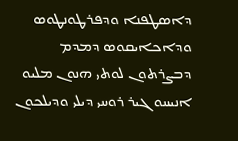ܕܐܣܛܦܢܐ ܘܕܦܪܛܘܢܛܘܣ ܘܕܐܟܐܝܩܘܣ ܕܡܕܡ ܕܒܨܪܬܘܢ ܠܘܬܝ ܗܢܘܢ ܡܠܝܘ
ܐܢܝܚܘ ܓܝܪ ܪܘܚܝ ܕܝܠܝ ܘܕܝܠܟܘܢ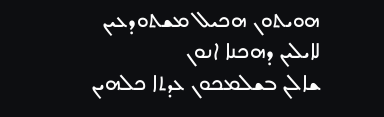ܗܘܝܬܘܢ ܗܟܝܠ ܡܫܬܘܕܥܝܢ ܠܐܝܠܝܢ ܕܗܟܢܐ ܐܢܘܢ
ܫܐܠܢ ܒܫܠܡܟܘܢ ܥܕܬܐ ܟܠܗܝܢ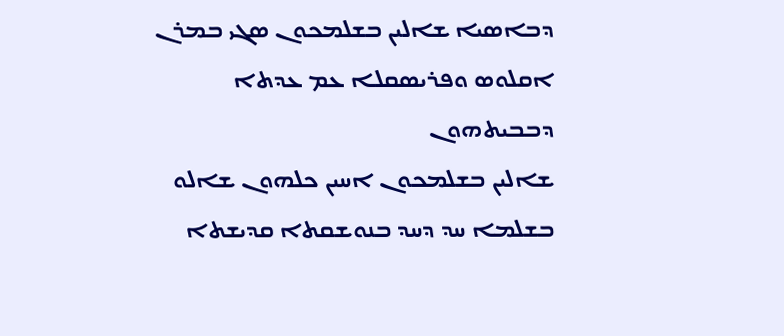ܕܒܐܣܝܐ ܫܐܠܝܢ ܒܫܠܡܟܘܢ ܣܓܝ ܒܡܪܢ ܐܩܠܘܣ ܘܦܪܝܣܩܠܐ ܥܡ ܥܕܬܐ ܕܒܒܝܬܗܘܢ
ܫܐܠܝܢ ܒܫܠܡܟܘܢ ܐܚܝܢ ܟܠܗܘܢ ܫܐܠܘ ܒܫܠܡܐ ܚܕ ܕܚܕ ܒܢܘܫܩܬܐ ܩܕܝܫܬܐ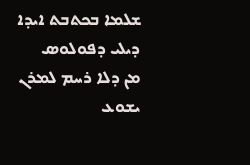ܫܠܡܐ ܒܟܬܒܬ ܐܝܕܐ ܕܝܠܝ ܕܦܘܠܘܣ
ܡܢ ܕܠܐ ܪܚܡ ܠܡܪܢ ܝܫܘܥ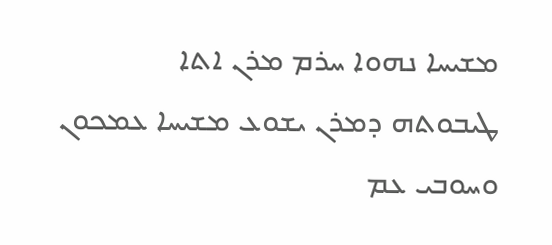ܡܫܝܚܐ ܢܗܘܐ ܚܪܡ ܡܪܢ ܐܬܐ
ܛܝܒܘܬܗ ܕܡܪܢ ܝܫܘܥ ܡܫܝܚܐ ܥܡܟܘܢ
ܘܚܘܒܝ ܥܡ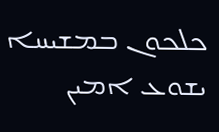ܟܠܟܘܢ ܒܡܫܝܚܐ ܝܫܘܥ ܐܡܝܢ